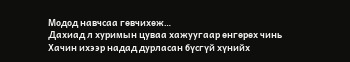Модод навчсаа гөвчихөж…
Дахиад л хуримын цуваа хажуугаар өнгөрөх чинь
Хачин ихээр надад дурласан бүсгүй хүнийх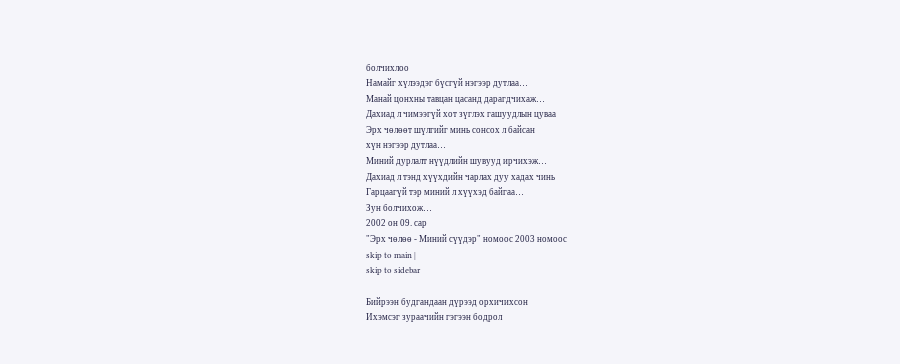болчихлоо
Намайг хүлээдэг бүсгүй нэгээр дутлаа…
Манай цонхны тавцан цасанд дарагдчихаж…
Дахиад л чимээгүй хот зүглэх гашуудлын цуваа
Эрх чөлөөт шүлгийг минь сонсох л байсан
хүн нэгээр дутлаа…
Миний дурлалт нүүдлийн шувууд ирчихэж…
Дахиад л тэнд хүүхдийн чарлах дуу хадах чинь
Гарцаагүй тэр миний л хүүхэд байгаа…
Зун болчихож…
2002 он 09. сар
"Эрх чөлөө - Миний сүүдэр" номоос 2003 номоос
skip to main |
skip to sidebar

Бийрээн будгандаан дүрээд орхичихсон
Ихэмсэг зураачийн гэгээн бодрол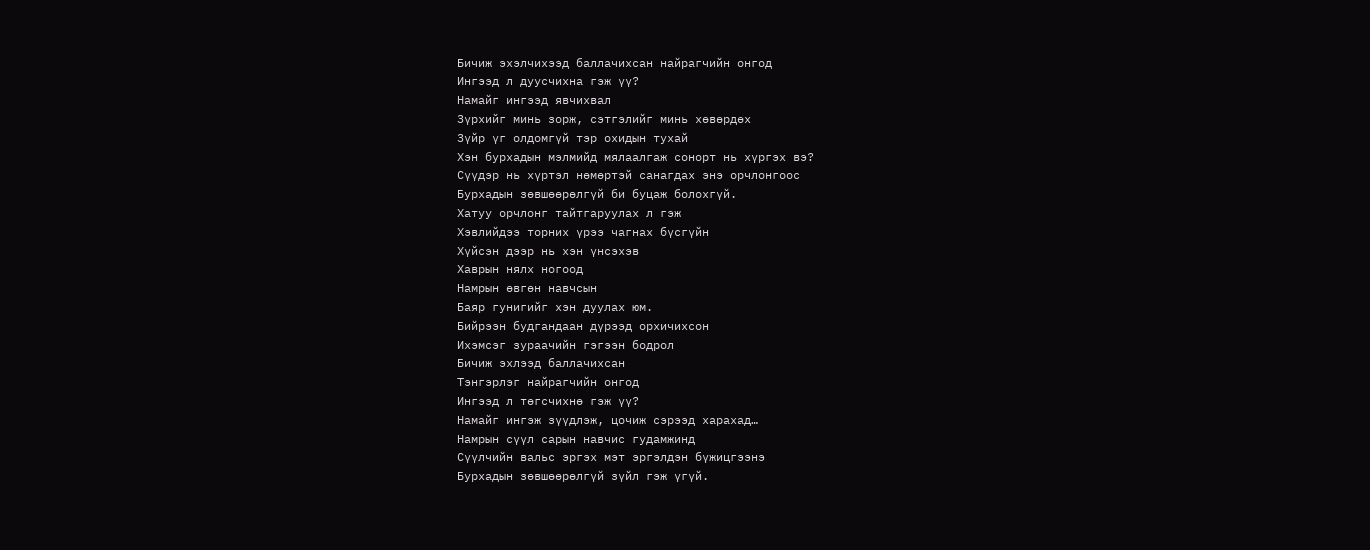Бичиж эхэлчихээд баллачихсан найрагчийн онгод
Ингээд л дуусчихна гэж үү?
Намайг ингээд явчихвал
Зүрхийг минь зорж, сэтгэлийг минь хөвөрдөх
Зүйр үг олдомгүй тэр охидын тухай
Хэн бурхадын мэлмийд мялаалгаж сонорт нь хүргэх вэ?
Сүүдэр нь хүртэл нөмөртэй санагдах энэ орчлонгоос
Бурхадын зөвшөөрөлгүй би буцаж болохгүй.
Хатуу орчлонг тайтгаруулах л гэж
Хэвлийдээ торних үрээ чагнах бүсгүйн
Хүйсэн дээр нь хэн үнсэхэв
Хаврын нялх ногоод
Намрын өвгөн навчсын
Баяр гунигийг хэн дуулах юм.
Бийрээн будгандаан дүрээд орхичихсон
Ихэмсэг зураачийн гэгээн бодрол
Бичиж эхлээд баллачихсан
Тэнгэрлэг найрагчийн онгод
Ингээд л төгсчихнө гэж үү?
Намайг ингэж зүүдлэж, цочиж сэрээд харахад…
Намрын сүүл сарын навчис гудамжинд
Сүүлчийн вальс эргэх мэт эргэлдэн бүжицгээнэ
Бурхадын зөвшөөрөлгүй зүйл гэж үгүй.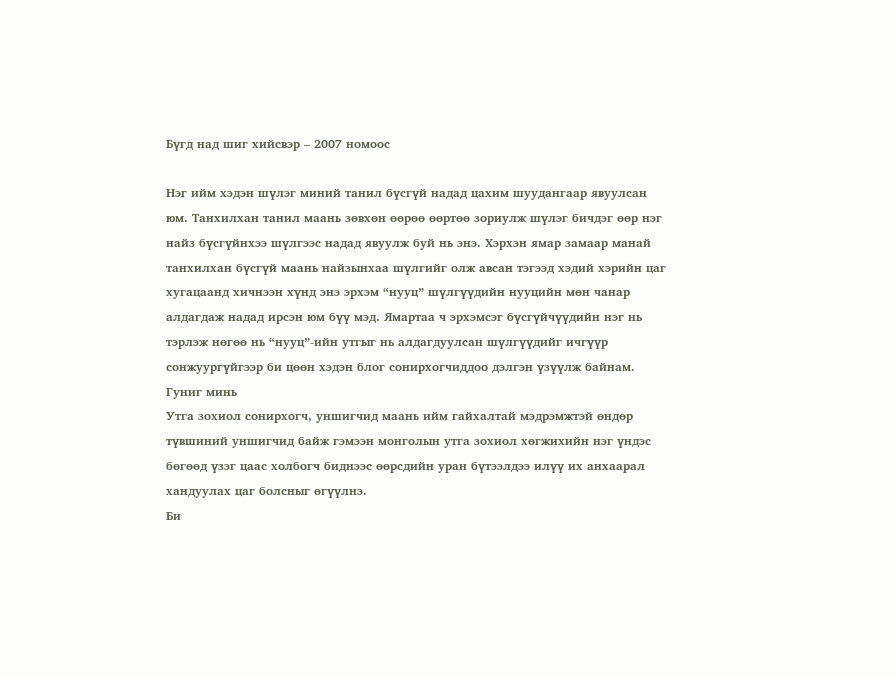Бүгд над шиг хийсвэр – 2007 номоос

Нэг ийм хэдэн шүлэг миний танил бүсгүй надад цахим шуудангаар явуулсан юм. Танхилхан танил маань зөвхөн өөрөө өөртөө зориулж шүлэг бичдэг өөр нэг найз бүсгүйнхээ шүлгээс надад явуулж буй нь энэ. Хэрхэн ямар замаар манай танхилхан бүсгүй маань найзынхаа шүлгийг олж авсан тэгээд хэдий хэрийн цаг хугацаанд хичнээн хүнд энэ эрхэм “нууц” шүлгүүдийн нууцийн мөн чанар алдагдаж надад ирсэн юм бүү мэд. Ямартаа ч эрхэмсэг бүсгүйчүүдийн нэг нь тэрлэж нөгөө нь “нууц”-ийн утгыг нь алдагдуулсан шүлгүүдийг ичгүүр сонжуургүйгээр би цөөн хэдэн блог сонирхогчиддоо дэлгэн үзүүлж байнам.
Гуниг минь
Утга зохиол сонирхогч, уншигчид маань ийм гайхалтай мэдрэмжтэй өндөр түвшиний уншигчид байж гэмээн монголын утга зохиол хөгжихийн нэг үндэс бөгөөд үзэг цаас холбогч биднээс өөрсдийн уран бүтээлдээ илүү их анхаарал хандуулах цаг болсныг өгүүлнэ.
Би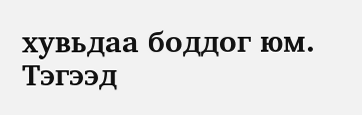хувьдаа боддог юм. Тэгээд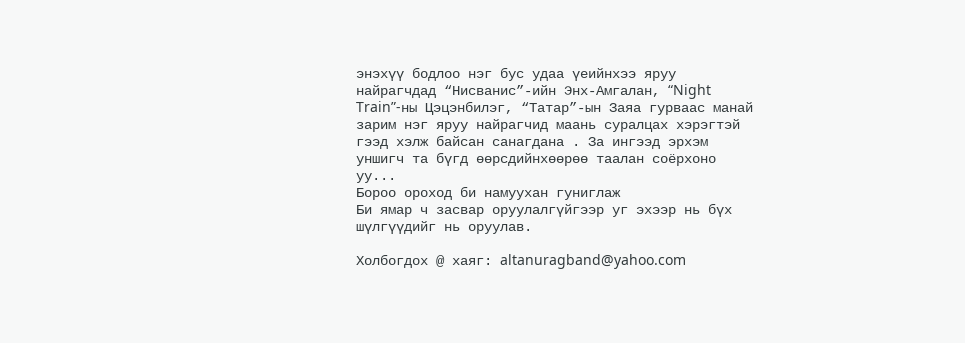энэхүү бодлоо нэг бус удаа үеийнхээ яруу найрагчдад “Нисванис”-ийн Энх-Амгалан, “Night Train”-ны Цэцэнбилэг, “Татар”-ын Заяа гурваас манай зарим нэг яруу найрагчид маань суралцах хэрэгтэй гээд хэлж байсан санагдана . За ингээд эрхэм уншигч та бүгд өөрсдийнхөөрөө таалан соёрхоно уу...
Бороо ороход би намуухан гуниглаж
Би ямар ч засвар оруулалгүйгээр уг эхээр нь бүх шүлгүүдийг нь оруулав.

Холбогдох @ хаяг: altanuragband@yahoo.com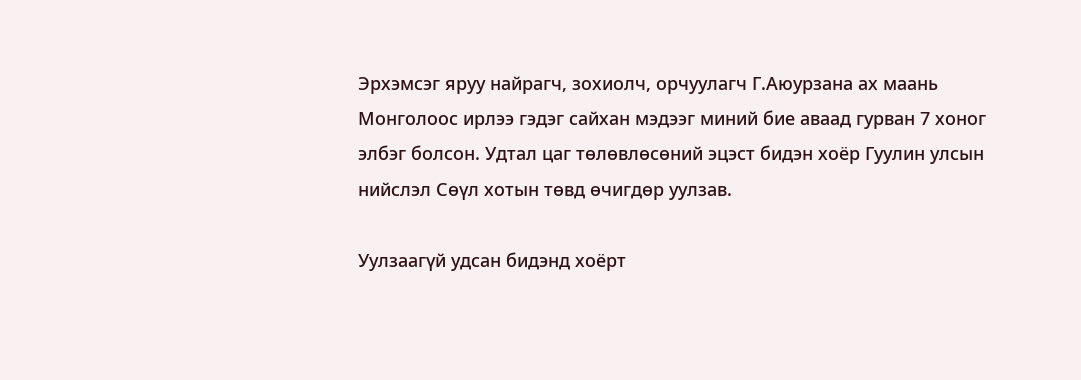Эрхэмсэг яруу найрагч, зохиолч, орчуулагч Г.Аюурзана ах маань Монголоос ирлээ гэдэг сайхан мэдээг миний бие аваад гурван 7 хоног элбэг болсон. Удтал цаг төлөвлөсөний эцэст бидэн хоёр Гуулин улсын нийслэл Сөүл хотын төвд өчигдөр уулзав.

Уулзаагүй удсан бидэнд хоёрт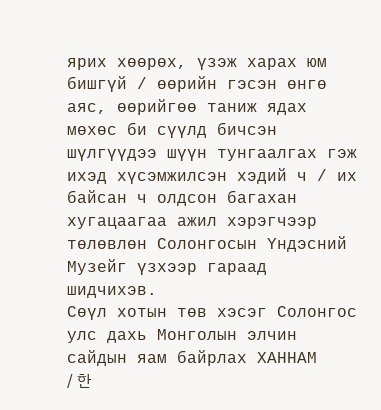ярих хөөрөх, үзэж харах юм бишгүй / өөрийн гэсэн өнгө аяс, өөрийгөө таниж ядах мөхөс би сүүлд бичсэн шүлгүүдээ шүүн тунгаалгах гэж ихэд хүсэмжилсэн хэдий ч / их байсан ч олдсон багахан хугацаагаа ажил хэрэгчээр төлөвлөн Солонгосын Үндэсний Музейг үзхээр гараад шидчихэв.
Сөүл хотын төв хэсэг Солонгос улс дахь Монголын элчин сайдын яам байрлах ХАННАМ
/ 한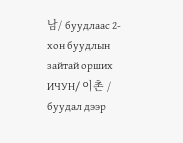남/ буудлаас 2-хон буудлын зайтай орших ИЧУН/ 이촌 / буудал дээр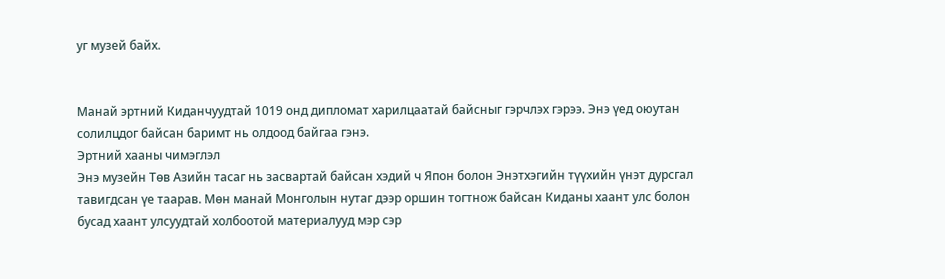уг музей байх.


Манай эртний Киданчуудтай 1019 онд дипломат харилцаатай байсныг гэрчлэх гэрээ. Энэ үед оюутан солилцдог байсан баримт нь олдоод байгаа гэнэ.
Эртний хааны чимэглэл
Энэ музейн Төв Азийн тасаг нь засвартай байсан хэдий ч Япон болон Энэтхэгийн түүхийн үнэт дурсгал тавигдсан үе таарав. Мөн манай Монголын нутаг дээр оршин тогтнож байсан Киданы хаант улс болон бусад хаант улсуудтай холбоотой материалууд мэр сэр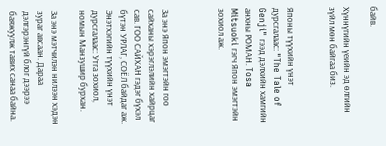байв.

Хүннүгийн үеийн эд өлгийн зүйл мөн байгаа биз.


Японы түүхийн үнэт дурсгалаас: "The Tale of Genji" гээд дэлхийн хамгийн анхны РОМАН. Tosa Mitsuoki гэгч Япон эмэгтэйн зохиол аж.



За энэ Япон эмэгтэйн гоо сайханы хэрэглэлийн хайрцаг сав. ГОО САЙХАН гэдэг бүхэл бүтэн УРЛАГ, СОЁЛ байдаг аж.
Энэтхэгийн түүхийн үнэт дурсгалаас: Утга зохиол, номын Манзушир бурхан.

За энэ мэтчилэн нилээн хэдэн зураг авсаан. Дараа дэлгэрэнгүй блог дээрээ баяжуулж тавих санаа байна.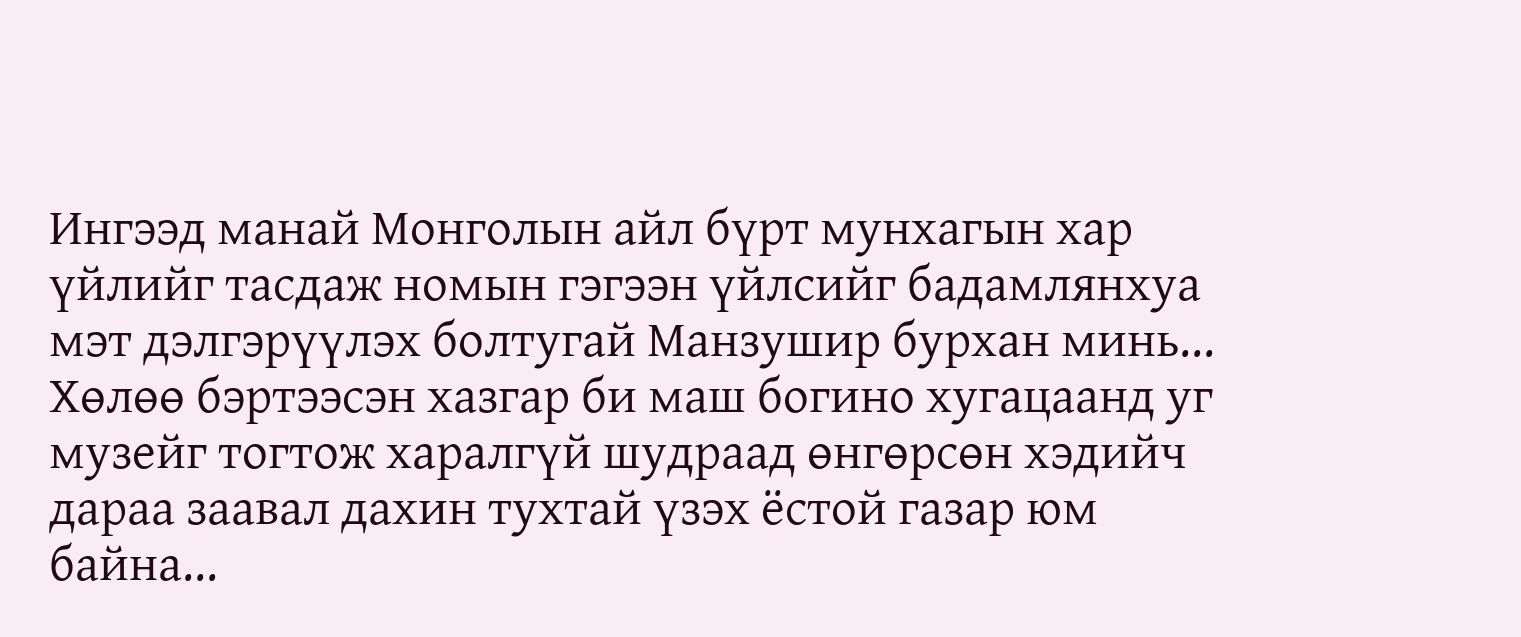Ингээд манай Монголын айл бүрт мунхагын хар үйлийг тасдаж номын гэгээн үйлсийг бадамлянхуа мэт дэлгэрүүлэх болтугай Манзушир бурхан минь...
Хөлөө бэртээсэн хазгар би маш богино хугацаанд уг музейг тогтож харалгүй шудраад өнгөрсөн хэдийч дараа заавал дахин тухтай үзэх ёстой газар юм байна...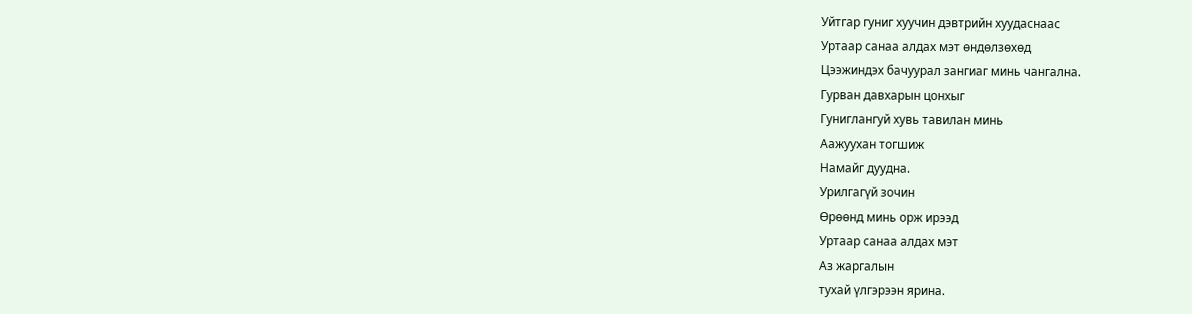Уйтгар гуниг хуучин дэвтрийн хуудаснаас
Уртаар санаа алдах мэт өндөлзөхөд
Цээжиндэх бачуурал зангиаг минь чангална.
Гурван давхарын цонхыг
Гуниглангуй хувь тавилан минь
Аажуухан тогшиж
Намайг дуудна.
Урилгагүй зочин
Өрөөнд минь орж ирээд
Уртаар санаа алдах мэт
Аз жаргалын
тухай үлгэрээн ярина.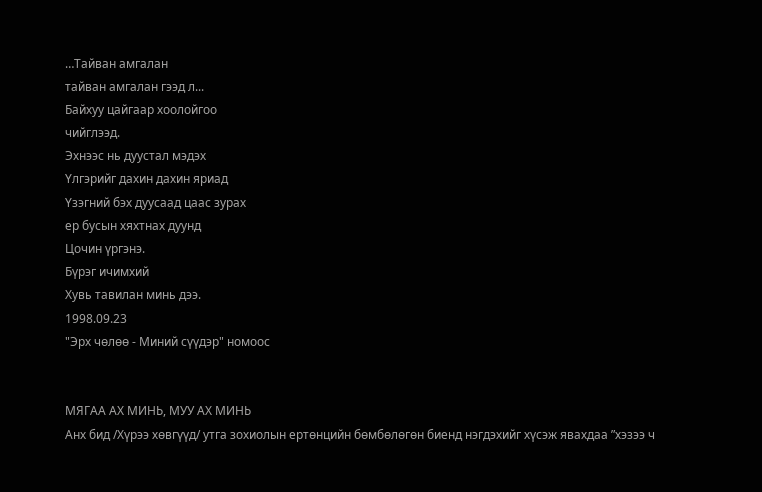…Тайван амгалан
тайван амгалан гээд л...
Байхуу цайгаар хоолойгоо
чийглээд.
Эхнээс нь дуустал мэдэх
Үлгэрийг дахин дахин яриад
Үзэгний бэх дуусаад цаас зурах
ер бусын хяхтнах дуунд
Цочин үргэнэ.
Бүрэг ичимхий
Хувь тавилан минь дээ.
1998.09.23
"Эрх чөлөө - Миний сүүдэр" номоос


МЯГАА АХ МИНЬ, МУУ АХ МИНЬ
Анх бид /Хүрээ хөвгүүд/ утга зохиолын ертөнцийн бөмбөлөгөн биенд нэгдэхийг хүсэж явахдаа ”хэзээ ч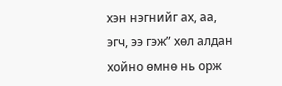хэн нэгнийг ах, аа, эгч, ээ гэж” хөл алдан хойно өмнө нь орж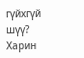гүйхгүй шүү? Харин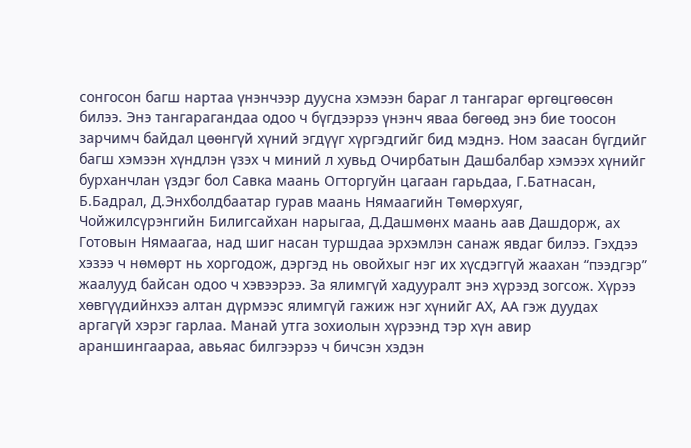сонгосон багш нартаа үнэнчээр дуусна хэмээн бараг л тангараг өргөцгөөсөн билээ. Энэ тангарагандаа одоо ч бүгдээрээ үнэнч яваа бөгөөд энэ бие тоосон зарчимч байдал цөөнгүй хүний эгдүүг хүргэдгийг бид мэднэ. Ном заасан бүгдийг багш хэмээн хүндлэн үзэх ч миний л хувьд Очирбатын Дашбалбар хэмээх хүнийг бурханчлан үздэг бол Савка маань Огторгуйн цагаан гарьдаа, Г.Батнасан, Б.Бадрал, Д.Энхболдбаатар гурав маань Нямаагийн Төмөрхуяг, Чойжилсүрэнгийн Билигсайхан нарыгаа, Д.Дашмөнх маань аав Дашдорж, ах Готовын Нямаагаа, над шиг насан туршдаа эрхэмлэн санаж явдаг билээ. Гэхдээ хэзээ ч нөмөрт нь хоргодож, дэргэд нь овойхыг нэг их хүсдэггүй жаахан “пээдгэр” жаалууд байсан одоо ч хэвээрээ. За ялимгүй хадууралт энэ хүрээд зогсож. Хүрээ хөвгүүдийнхээ алтан дүрмээс ялимгүй гажиж нэг хүнийг АХ, АА гэж дуудах аргагүй хэрэг гарлаа. Манай утга зохиолын хүрээнд тэр хүн авир араншингаараа, авьяас билгээрээ ч бичсэн хэдэн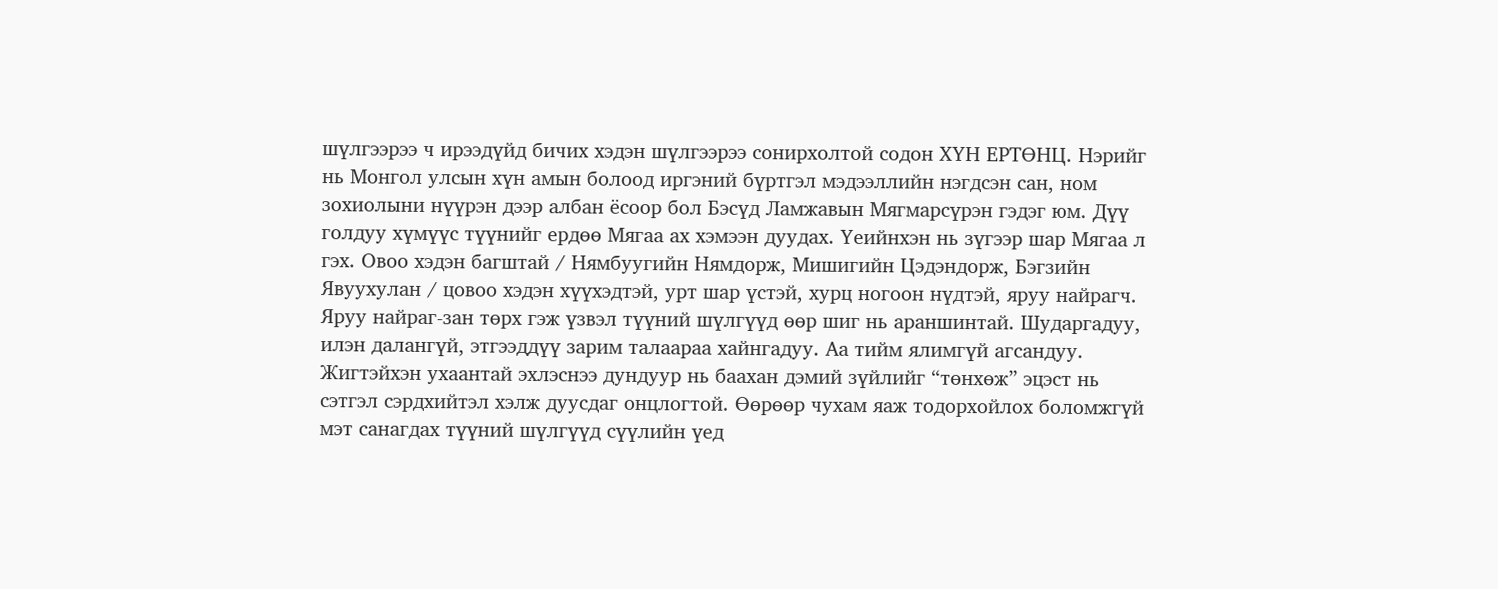шүлгээрээ ч ирээдүйд бичих хэдэн шүлгээрээ сонирхолтой содон ХҮН ЕРТӨНЦ. Нэрийг нь Монгол улсын хүн амын болоод иргэний бүртгэл мэдээллийн нэгдсэн сан, ном зохиолыни нүүрэн дээр албан ёсоор бол Бэсүд Ламжавын Мягмарсүрэн гэдэг юм. Дүү голдуу хүмүүс түүнийг ердөө Мягаа ах хэмээн дуудах. Үеийнхэн нь зүгээр шар Мягаа л гэх. Овоо хэдэн багштай / Нямбуугийн Нямдорж, Мишигийн Цэдэндорж, Бэгзийн Явуухулан / цовоо хэдэн хүүхэдтэй, урт шар үстэй, хурц ногоон нүдтэй, яруу найрагч. Яруу найраг-зан төрх гэж үзвэл түүний шүлгүүд өөр шиг нь араншинтай. Шударгадуу, илэн далангүй, этгээддүү зарим талаараа хайнгадуу. Аа тийм ялимгүй агсандуу. Жигтэйхэн ухаантай эхлэснээ дундуур нь баахан дэмий зүйлийг “төнхөж” эцэст нь сэтгэл сэрдхийтэл хэлж дуусдаг онцлогтой. Өөрөөр чухам яаж тодорхойлох боломжгүй мэт санагдах түүний шүлгүүд сүүлийн үед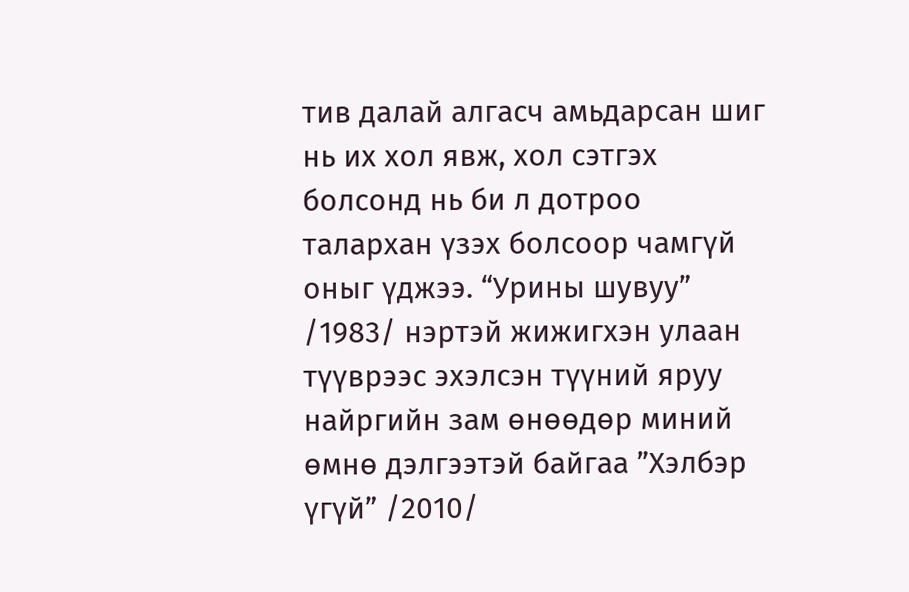тив далай алгасч амьдарсан шиг нь их хол явж, хол сэтгэх болсонд нь би л дотроо талархан үзэх болсоор чамгүй оныг үджээ. “Урины шувуу” /1983/ нэртэй жижигхэн улаан түүврээс эхэлсэн түүний яруу найргийн зам өнөөдөр миний өмнө дэлгээтэй байгаа ”Хэлбэр үгүй” /2010/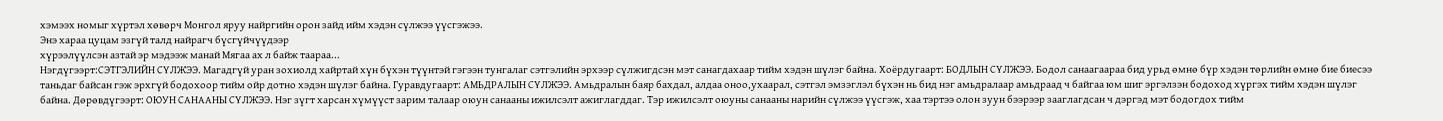хэмээх номыг хүртэл хөвөрч Монгол яруу найргийн орон зайд ийм хэдэн сүлжээ үүсгэжээ.
Энэ хараа цуцам эзгүй талд найрагч бүсгүйчүүдээр
хүрээлүүлсэн азтай эр мэдээж манай Мягаа ах л байж таараа...
Нэгдүгээрт:СЭТГЭЛИЙН СҮЛЖЭЭ. Магадгүй уран зохиолд хайртай хүн бүхэн түүнтэй гэгээн тунгалаг сэтгэлийн эрхээр сүлжигдсэн мэт санагдахаар тийм хэдэн шүлэг байна. Хоёрдугаарт: БОДЛЫН СҮЛЖЭЭ. Бодол санаагаараа бид урьд өмнө бүр хэдэн төрлийн өмнө бие биесээ таньдаг байсан гэж эрхгүй бодохоор тийм ойр дотно хэдэн шүлэг байна. Гуравдугаарт: АМЬДРАЛЫН СҮЛЖЭЭ. Амьдралын баяр бахдал, алдаа оноо,ухаарал, сэтгэл эмзэглэл бүхэн нь бид нэг амьдралаар амьдраад ч байгаа юм шиг эргэлзэн бодоход хүргэх тийм хэдэн шүлэг байна. Дөрөвдүгээрт: ОЮУН САНААНЫ СҮЛЖЭЭ. Нэг зүгт харсан хүмүүст зарим талаар оюун санааны ижилсэлт ажиглагддаг. Тэр ижилсэлт оюуны санааны нарийн сүлжээ үүсгэж, хаа тэртээ олон зуун бээрээр зааглагдсан ч дэргэд мэт бодогдох тийм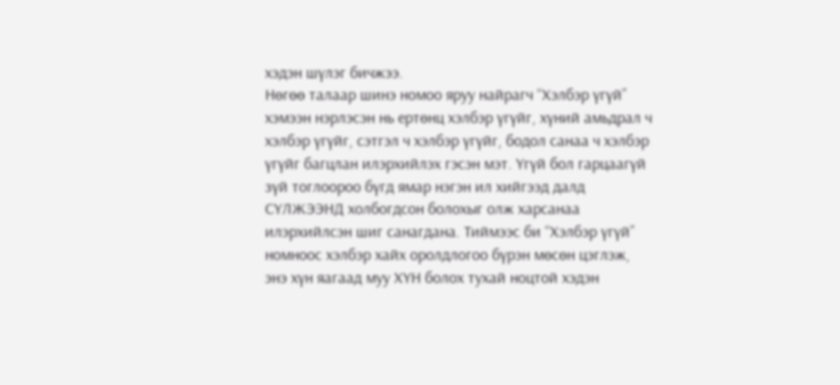хэдэн шүлэг бичжээ.
Нөгөө талаар шинэ номоо яруу найрагч “Хэлбэр үгүй” хэмээн нэрлэсэн нь ертөнц хэлбэр үгүйг, хүний амьдрал ч хэлбэр үгүйг, сэтгэл ч хэлбэр үгүйг, бодол санаа ч хэлбэр үгүйг багцлан илэрхийлэх гэсэн мэт. Үгүй бол гарцаагүй зүй тоглоороо бүгд ямар нэгэн ил хийгээд далд СҮЛЖЭЭНД холбогдсон болохыг олж харсанаа илэрхийлсэн шиг санагдана. Тиймээс би “Хэлбэр үгүй” номноос хэлбэр хайх оролдлогоо бүрэн мөсөн цэглэж, энэ хүн яагаад муу ХҮН болох тухай ноцтой хэдэн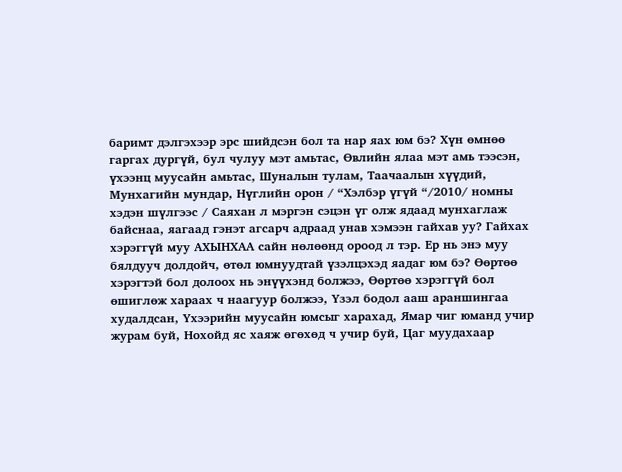баримт дэлгэхээр эрс шийдсэн бол та нар яах юм бэ? Хүн өмнөө гаргах дургүй, бул чулуу мэт амьтас, Өвлийн ялаа мэт амь тээсэн, үхээнц муусайн амьтас, Шуналын тулам, Таачаалын хүүдий, Мунхагийн мундар, Нүглийн орон / “Хэлбэр үгүй “/2010/ номны хэдэн шүлгээс / Саяхан л мэргэн сэцэн үг олж ядаад мунхаглаж байснаа, яагаад гэнэт агсарч адраад унав хэмээн гайхав уу? Гайхах хэрэггүй муу АХЫНХАА сайн нөлөөнд ороод л тэр. Ер нь энэ муу бялдууч долдойч, өтөл юмнуудтай үзэлцэхэд яадаг юм бэ? Өөртөө хэрэгтэй бол долоох нь энүүхэнд болжээ, Өөртөө хэрэггүй бол өшиглөж хараах ч наагуур болжээ, Үзэл бодол ааш араншингаа худалдсан, Үхээрийн муусайн юмсыг харахад, Ямар чиг юманд учир журам буй, Нохойд яс хаяж өгөхөд ч учир буй, Цаг муудахаар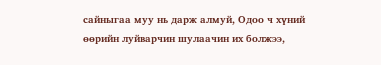сайныгаа муу нь дарж алмуй, Одоо ч хүний өөрийн луйварчин шулаачин их болжээ,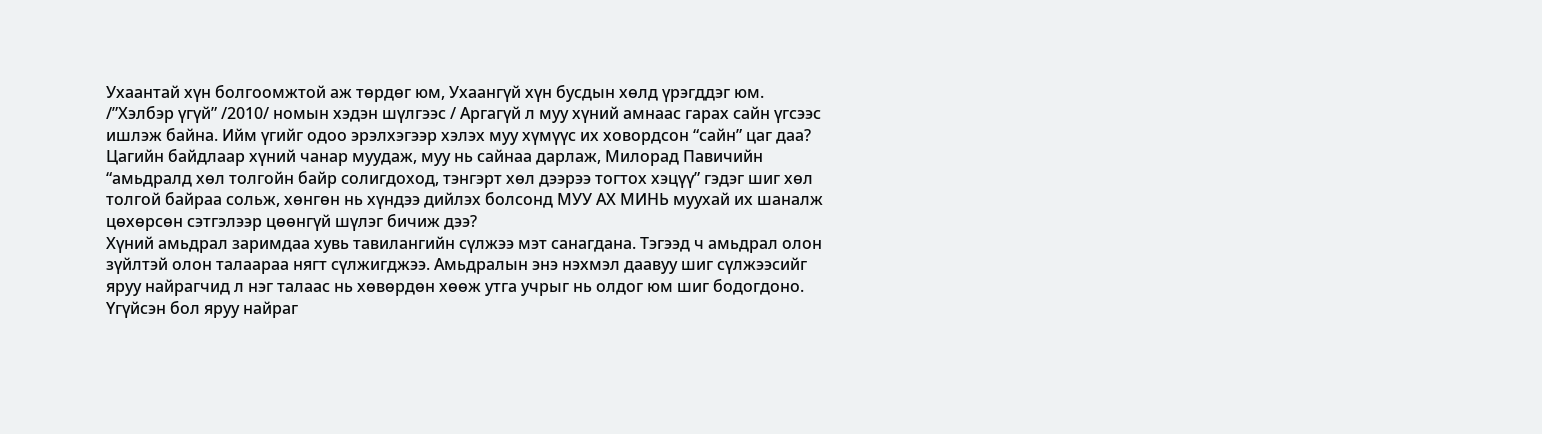Ухаантай хүн болгоомжтой аж төрдөг юм, Ухаангүй хүн бусдын хөлд үрэгддэг юм. /”Хэлбэр үгүй” /2010/ номын хэдэн шүлгээс / Аргагүй л муу хүний амнаас гарах сайн үгсээс ишлэж байна. Ийм үгийг одоо эрэлхэгээр хэлэх муу хүмүүс их ховордсон “сайн” цаг даа? Цагийн байдлаар хүний чанар муудаж, муу нь сайнаа дарлаж, Милорад Павичийн “амьдралд хөл толгойн байр солигдоход, тэнгэрт хөл дээрээ тогтох хэцүү” гэдэг шиг хөл толгой байраа сольж, хөнгөн нь хүндээ дийлэх болсонд МУУ АХ МИНЬ муухай их шаналж цөхөрсөн сэтгэлээр цөөнгүй шүлэг бичиж дээ?
Хүний амьдрал заримдаа хувь тавилангийн сүлжээ мэт санагдана. Тэгээд ч амьдрал олон зүйлтэй олон талаараа нягт сүлжигджээ. Амьдралын энэ нэхмэл даавуу шиг сүлжээсийг яруу найрагчид л нэг талаас нь хөвөрдөн хөөж утга учрыг нь олдог юм шиг бодогдоно. Үгүйсэн бол яруу найраг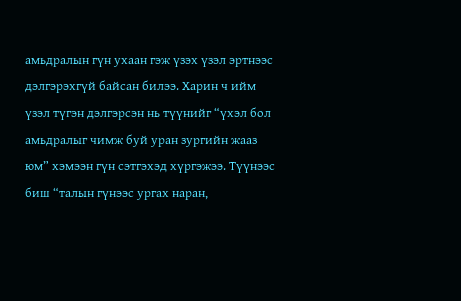амьдралын гүн ухаан гэж үзэх үзэл эртнээс дэлгэрэхгүй байсан билээ. Харин ч ийм үзэл түгэн дэлгэрсэн нь түүнийг “үхэл бол амьдралыг чимж буй уран зургийн жааз юм” хэмээн гүн сэтгэхэд хүргэжээ. Түүнээс биш “талын гүнээс ургах наран,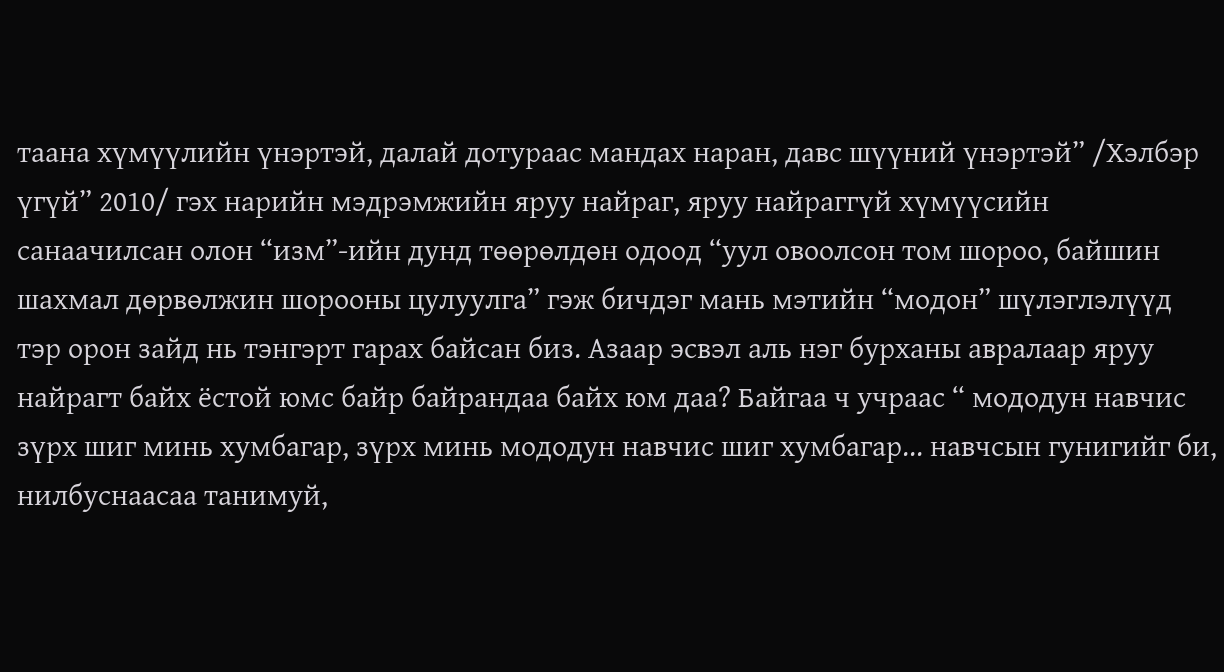таана хүмүүлийн үнэртэй, далай дотураас мандах наран, давс шүүний үнэртэй” /Хэлбэр үгүй” 2010/ гэх нарийн мэдрэмжийн яруу найраг, яруу найраггүй хүмүүсийн санаачилсан олон “изм”-ийн дунд төөрөлдөн одоод “уул овоолсон том шороо, байшин шахмал дөрвөлжин шорооны цулуулга” гэж бичдэг мань мэтийн “модон” шүлэглэлүүд тэр орон зайд нь тэнгэрт гарах байсан биз. Азаар эсвэл аль нэг бурханы авралаар яруу найрагт байх ёстой юмс байр байрандаа байх юм даа? Байгаа ч учраас “ мододун навчис зүрх шиг минь хумбагар, зүрх минь мододун навчис шиг хумбагар... навчсын гунигийг би, нилбуснаасаа танимуй,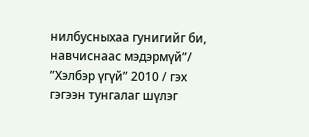нилбусныхаа гунигийг би, навчиснаас мэдэрмүй”/ ”Хэлбэр үгүй” 2010 / гэх гэгээн тунгалаг шүлэг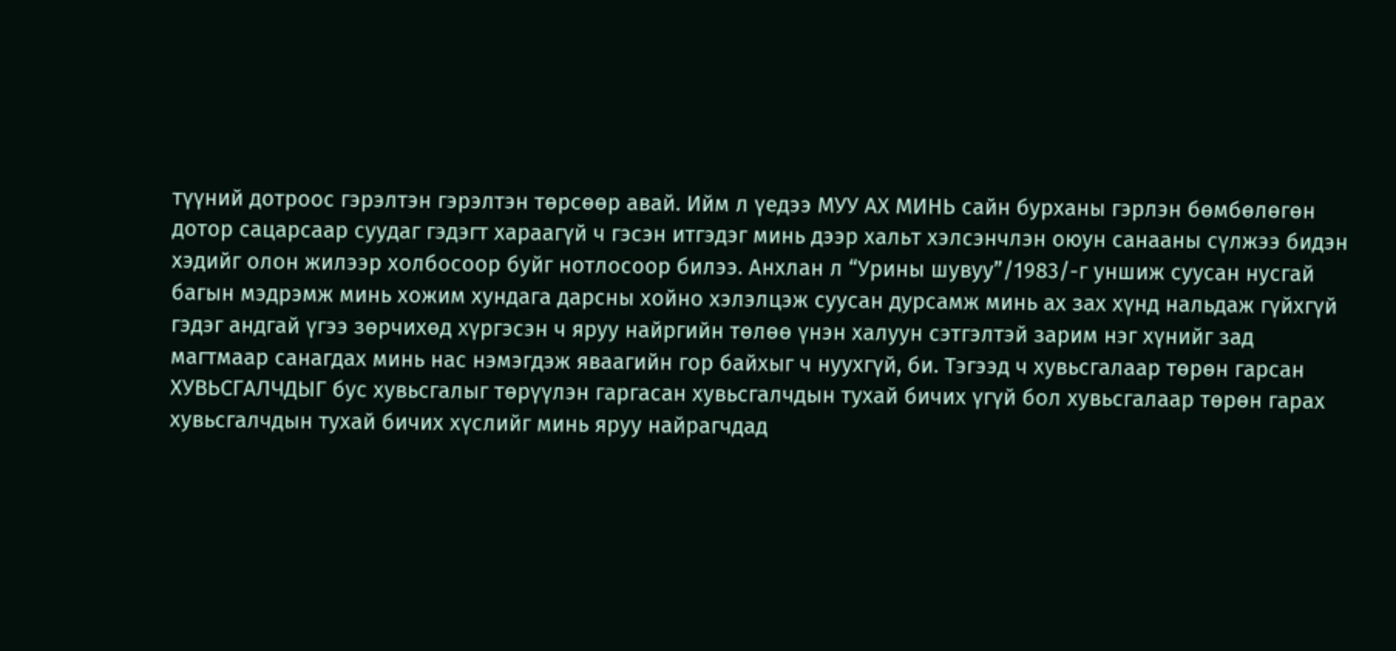түүний дотроос гэрэлтэн гэрэлтэн төрсөөр авай. Ийм л үедээ МУУ АХ МИНЬ сайн бурханы гэрлэн бөмбөлөгөн дотор сацарсаар суудаг гэдэгт хараагүй ч гэсэн итгэдэг минь дээр хальт хэлсэнчлэн оюун санааны сүлжээ бидэн хэдийг олон жилээр холбосоор буйг нотлосоор билээ. Анхлан л “Урины шувуу”/1983/-г уншиж суусан нусгай багын мэдрэмж минь хожим хундага дарсны хойно хэлэлцэж суусан дурсамж минь ах зах хүнд нальдаж гүйхгүй гэдэг андгай үгээ зөрчихөд хүргэсэн ч яруу найргийн төлөө үнэн халуун сэтгэлтэй зарим нэг хүнийг зад магтмаар санагдах минь нас нэмэгдэж яваагийн гор байхыг ч нуухгүй, би. Тэгээд ч хувьсгалаар төрөн гарсан ХУВЬСГАЛЧДЫГ бус хувьсгалыг төрүүлэн гаргасан хувьсгалчдын тухай бичих үгүй бол хувьсгалаар төрөн гарах хувьсгалчдын тухай бичих хүслийг минь яруу найрагчдад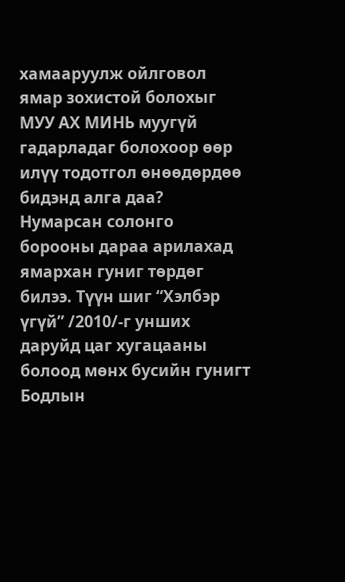хамааруулж ойлговол ямар зохистой болохыг МУУ АХ МИНЬ муугүй гадарладаг болохоор өөр илүү тодотгол өнөөдөрдөө бидэнд алга даа? Нумарсан солонго борооны дараа арилахад ямархан гуниг төрдөг билээ. Түүн шиг “Хэлбэр үгүй” /2010/-г унших даруйд цаг хугацааны болоод мөнх бусийн гунигт Бодлын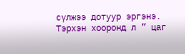сүлжээ дотуур эргэнэ. Тэрхэн хооронд л ” цаг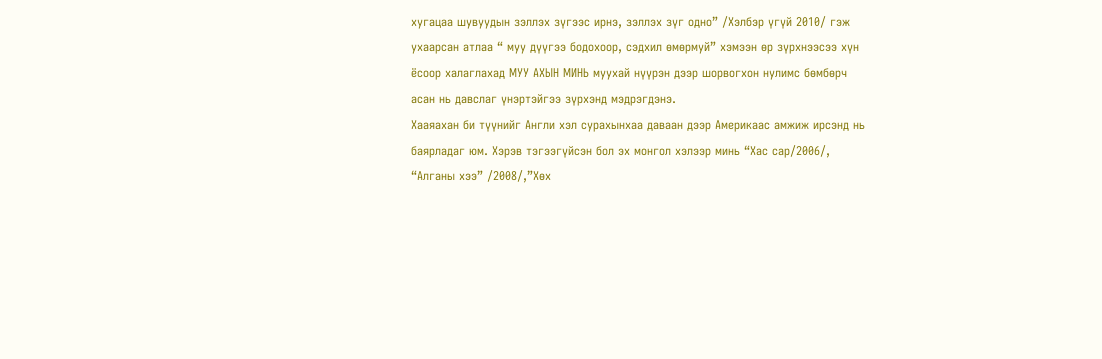хугацаа шувуудын зэллэх зүгээс ирнэ, зэллэх зүг одно” /Хэлбэр үгүй 2010/ гэж ухаарсан атлаа “ муу дүүгээ бодохоор, сэдхил өмөрмуй” хэмээн өр зүрхнээсээ хүн ёсоор халаглахад МУУ АХЫН МИНЬ муухай нүүрэн дээр шорвогхон нулимс бөмбөрч асан нь давслаг үнэртэйгээ зүрхэнд мэдрэгдэнэ.
Хааяахан би түүнийг Англи хэл сурахынхаа даваан дээр Америкаас амжиж ирсэнд нь баярладаг юм. Хэрэв тэгээгүйсэн бол эх монгол хэлээр минь “Хас сар/2006/, “Алганы хээ” /2008/,”Хөх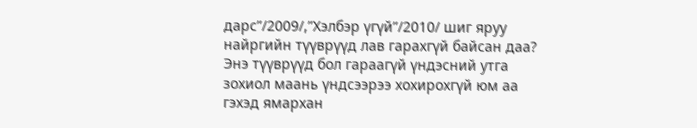дарс”/2009/,”Хэлбэр үгүй”/2010/ шиг яруу найргийн түүврүүд лав гарахгүй байсан даа? Энэ түүврүүд бол гараагүй үндэсний утга зохиол маань үндсээрээ хохирохгүй юм аа гэхэд ямархан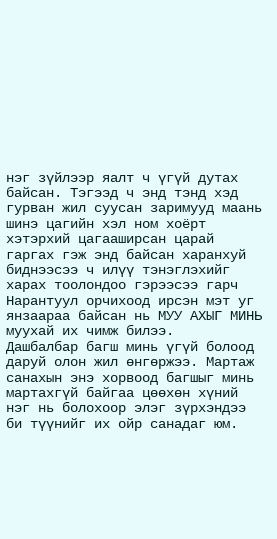нэг зүйлээр яалт ч үгүй дутах байсан. Тэгээд ч энд тэнд хэд гурван жил суусан заримууд маань шинэ цагийн хэл ном хоёрт хэтэрхий цагааширсан царай гаргах гэж энд байсан харанхуй биднээсээ ч илүү тэнэглэхийг харах тоолондоо гэрээсээ гарч Нарантуул орчихоод ирсэн мэт уг янзаараа байсан нь МУУ АХЫГ МИНЬ муухай их чимж билээ.
Дашбалбар багш минь үгүй болоод даруй олон жил өнгөржээ. Мартаж санахын энэ хорвоод багшыг минь мартахгүй байгаа цөөхөн хүний нэг нь болохоор элэг зүрхэндээ би түүнийг их ойр санадаг юм.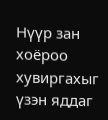Нүүр зан хоёроо хувиргахыг үзэн яддаг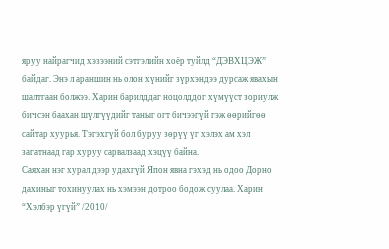яруу найрагчид хэзээний сэтгэлийн хоёр туйлд “ДЭВХЦЭЖ” байдаг. Энэ л араншин нь олон хүнийг зүрхэндээ дурсаж явахын шалтгаан болжээ. Харин барилддаг ноцолддог хүмүүст зориулж бичсэн баахан шүлгүүдийг таныг огт бичээгүй гэж өөрийгөө сайтар хуурья. Тэгэхгүй бол буруу зөрүү үг хэлэх ам хэл загатнаад гар хуруу сарвалзаад хэцүү байна.
Саяхан нэг хурал дээр удахгүй Япон явна гэхэд нь одоо Дорно дахиныг тохинуулах нь хэмээн дотроо бодож суулаа. Харин “Хэлбэр үгүй” /2010/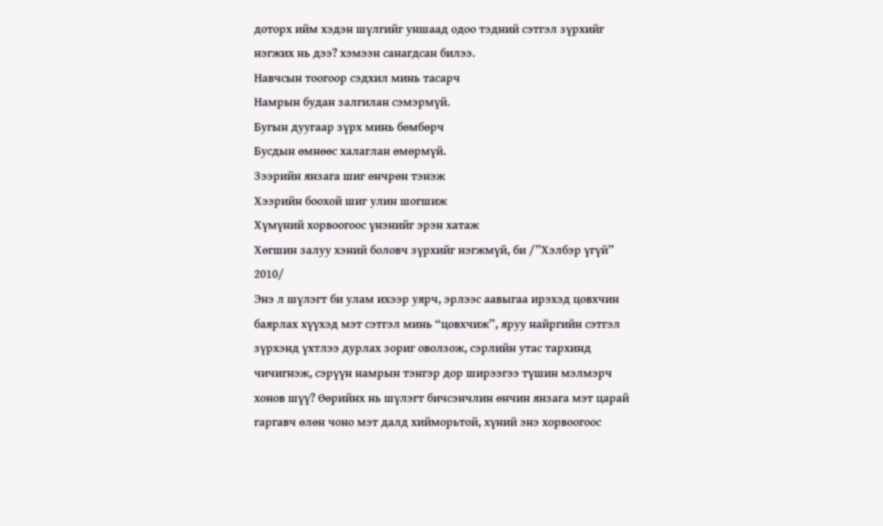доторх ийм хэдэн шүлгийг уншаад одоо тэдний сэтгэл зүрхийг нэгжих нь дээ? хэмээн санагдсан билээ.
Навчсын тоогоор сэдхил минь тасарч
Намрын будан залгилан сэмэрмүй.
Бугын дуугаар зүрх минь бөмбөрч
Бусдын өмнөөс халаглан өмөрмүй.
Зээрийн янзага шиг өнчрөн тэнэж
Хээрийн боохой шиг улин шогшиж
Хүмүний хорвоогоос үнэнийг эрэн хатаж
Хөгшин залуу хэний боловч зүрхийг нэгжмүй, би /”Хэлбэр үгүй” 2010/
Энэ л шүлэгт би улам ихээр уярч, эрлээс аавыгаа ирэхэд цовхчин баярлах хүүхэд мэт сэтгэл минь “цовхчиж”, яруу найргийн сэтгэл зүрхэнд үхтлээ дурлах зориг оволзож, сэрлийн утас тархинд чичигнэж, сэрүүн намрын тэнгэр дор ширээгээ түшин мэлмэрч хонов шүү? Өөрийнх нь шүлэгт бичсэнчлин өнчин янзага мэт царай гаргавч өлөн чоно мэт далд хийморьтой, хүний энэ хорвоогоос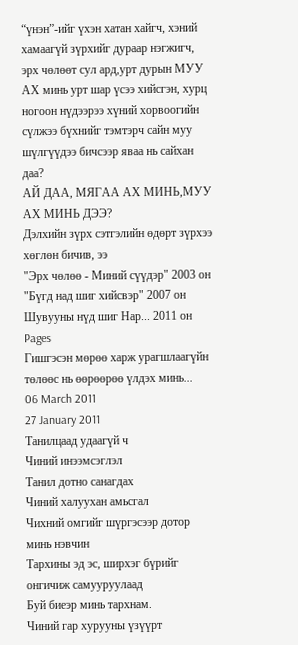“үнэн”-ийг үхэн хатан хайгч, хэний хамаагүй зүрхийг дураар нэгжигч, эрх чөлөөт сул ард,урт дурын МУУ АХ минь урт шар үсээ хийсгэн, хурц ногоон нүдээрээ хүний хорвоогийн сүлжээ бүхнийг тэмтэрч сайн муу шүлгүүдээ бичсээр яваа нь сайхан даа?
АЙ ДАА, МЯГАА АХ МИНЬ,МУУ АХ МИНЬ ДЭЭ?
Дэлхийн зүрх сэтгэлийн өдөрт зүрхээ хөглөн бичив, ээ
"Эрх чөлөө - Миний сүүдэр" 2003 он
"Бүгд над шиг хийсвэр" 2007 он
Шувууны нүд шиг Нар... 2011 он
Pages
Гишгэсэн мөрөө харж урагшлаагүйн төлөөс нь өөрөөрөө үлдэх минь...
06 March 2011
27 January 2011
Танилцаад удаагүй ч
Чиний инээмсэглэл
Танил дотно санагдах
Чиний халуухан амьсгал
Чихний омгийг шүргэсээр дотор минь нэвчин
Тархины эд эс, ширхэг бүрийг онгичиж самууруулаад
Буй биеэр минь тархнам.
Чиний гар хурууны үзүүрт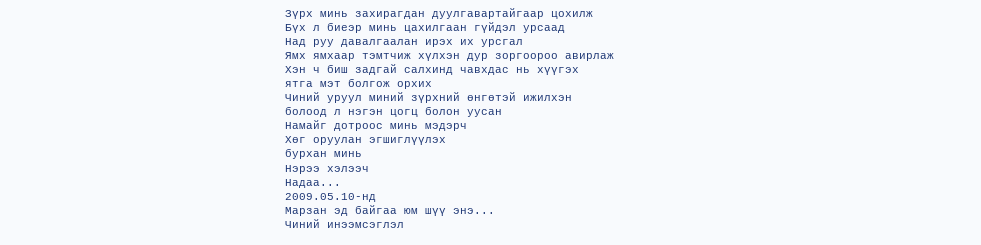Зүрх минь захирагдан дуулгавартайгаар цохилж
Бүх л биеэр минь цахилгаан гүйдэл урсаад
Над руу давалгаалан ирэх их урсгал
Ямх ямхаар тэмтчиж хүлхэн дур зоргоороо авирлаж
Хэн ч биш задгай салхинд чавхдас нь хүүгэх
ятга мэт болгож орхих
Чиний уруул миний зүрхний өнгөтэй ижилхэн
болоод л нэгэн цогц болон уусан
Намайг дотроос минь мэдэрч
Хөг оруулан эгшиглүүлэх
бурхан минь
Нэрээ хэлээч
Надаа...
2009.05.10-нд
Марзан эд байгаа юм шүү энэ...
Чиний инээмсэглэл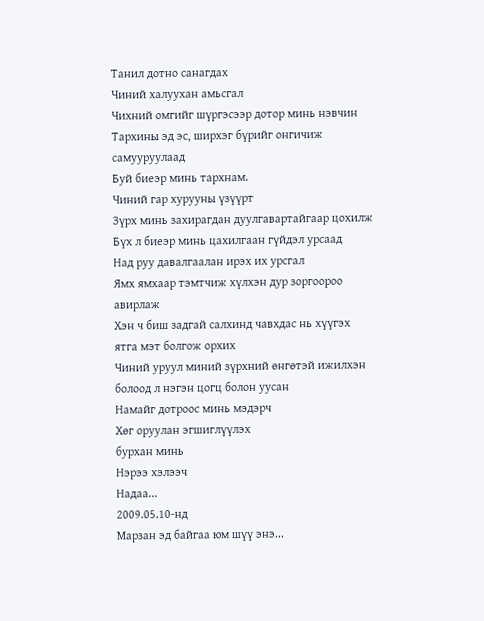Танил дотно санагдах
Чиний халуухан амьсгал
Чихний омгийг шүргэсээр дотор минь нэвчин
Тархины эд эс, ширхэг бүрийг онгичиж самууруулаад
Буй биеэр минь тархнам.
Чиний гар хурууны үзүүрт
Зүрх минь захирагдан дуулгавартайгаар цохилж
Бүх л биеэр минь цахилгаан гүйдэл урсаад
Над руу давалгаалан ирэх их урсгал
Ямх ямхаар тэмтчиж хүлхэн дур зоргоороо авирлаж
Хэн ч биш задгай салхинд чавхдас нь хүүгэх
ятга мэт болгож орхих
Чиний уруул миний зүрхний өнгөтэй ижилхэн
болоод л нэгэн цогц болон уусан
Намайг дотроос минь мэдэрч
Хөг оруулан эгшиглүүлэх
бурхан минь
Нэрээ хэлээч
Надаа...
2009.05.10-нд
Марзан эд байгаа юм шүү энэ...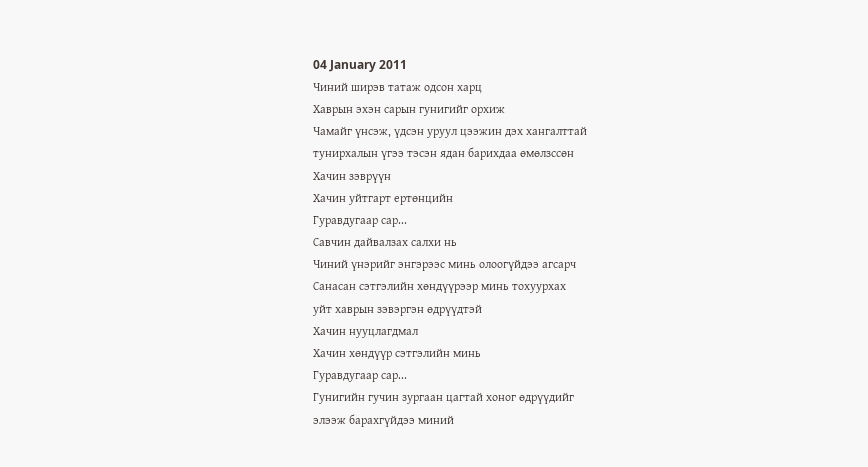04 January 2011
Чиний ширэв татаж одсон харц
Хаврын эхэн сарын гунигийг орхиж
Чамайг үнсэж, үдсэн уруул цээжин дэх хангалттай
тунирхалын үгээ тэсэн ядан барихдаа өмөлзссөн
Хачин зэврүүн
Хачин уйтгарт ертөнцийн
Гуравдугаар сар...
Савчин дайвалзах салхи нь
Чиний үнэрийг энгэрээс минь олоогүйдээ агсарч
Санасан сэтгэлийн хөндүүрээр минь тохуурхах
уйт хаврын зэвэргэн өдрүүдтэй
Хачин нууцлагдмал
Хачин хөндүүр сэтгэлийн минь
Гуравдугаар сар...
Гунигийн гучин зургаан цагтай хоног өдрүүдийг
элээж барахгүйдээ миний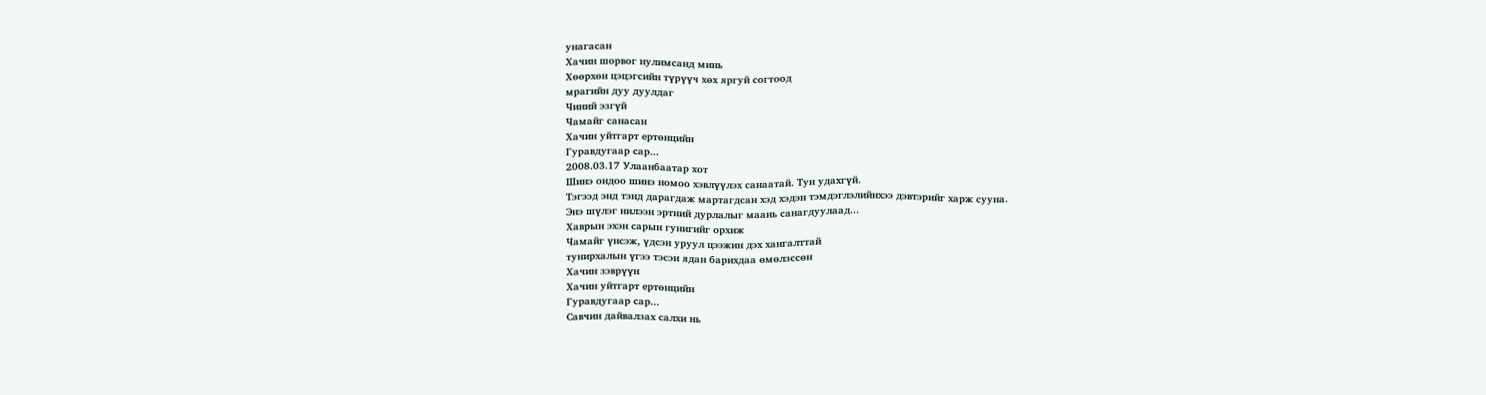унагасан
Хачин шорвог нулимсанд минь
Хөөрхөн цэцэгсийн түрүүч хөх яргуй согтоод
мрагийн дуу дуулдаг
Чиний эзгүй
Чамайг санасан
Хачин уйтгарт ертөнцийн
Гуравдугаар сар...
2008.03.17 Улаанбаатар хот
Шинэ ондоо шинэ номоо хэвлүүлэх санаатай. Тун удахгүй.
Тэгээд энд тэнд дарагдаж мартагдсан хэд хэдэн тэмдэглэлийнхээ дэвтэрийг харж сууна.
Энэ шүлэг нилээн эртний дурлалыг маань санагдуулаад...
Хаврын эхэн сарын гунигийг орхиж
Чамайг үнсэж, үдсэн уруул цээжин дэх хангалттай
тунирхалын үгээ тэсэн ядан барихдаа өмөлзссөн
Хачин зэврүүн
Хачин уйтгарт ертөнцийн
Гуравдугаар сар...
Савчин дайвалзах салхи нь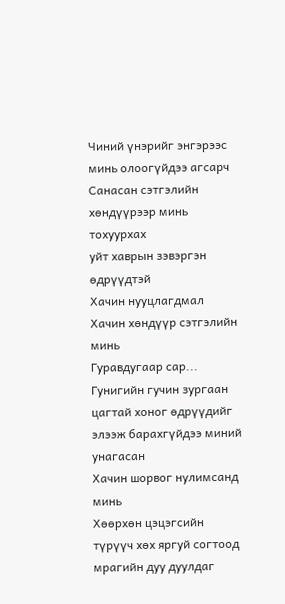Чиний үнэрийг энгэрээс минь олоогүйдээ агсарч
Санасан сэтгэлийн хөндүүрээр минь тохуурхах
уйт хаврын зэвэргэн өдрүүдтэй
Хачин нууцлагдмал
Хачин хөндүүр сэтгэлийн минь
Гуравдугаар сар...
Гунигийн гучин зургаан цагтай хоног өдрүүдийг
элээж барахгүйдээ миний унагасан
Хачин шорвог нулимсанд минь
Хөөрхөн цэцэгсийн түрүүч хөх яргуй согтоод
мрагийн дуу дуулдаг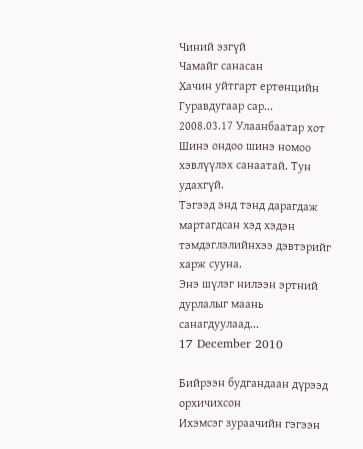Чиний эзгүй
Чамайг санасан
Хачин уйтгарт ертөнцийн
Гуравдугаар сар...
2008.03.17 Улаанбаатар хот
Шинэ ондоо шинэ номоо хэвлүүлэх санаатай. Тун удахгүй.
Тэгээд энд тэнд дарагдаж мартагдсан хэд хэдэн тэмдэглэлийнхээ дэвтэрийг харж сууна.
Энэ шүлэг нилээн эртний дурлалыг маань санагдуулаад...
17 December 2010

Бийрээн будгандаан дүрээд орхичихсон
Ихэмсэг зураачийн гэгээн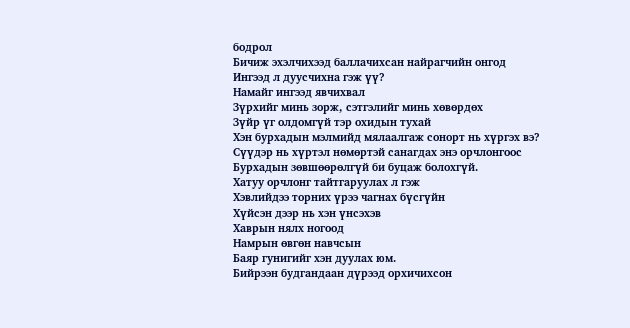бодрол
Бичиж эхэлчихээд баллачихсан найрагчийн онгод
Ингээд л дуусчихна гэж үү?
Намайг ингээд явчихвал
Зүрхийг минь зорж, сэтгэлийг минь хөвөрдөх
Зүйр үг олдомгүй тэр охидын тухай
Хэн бурхадын мэлмийд мялаалгаж сонорт нь хүргэх вэ?
Сүүдэр нь хүртэл нөмөртэй санагдах энэ орчлонгоос
Бурхадын зөвшөөрөлгүй би буцаж болохгүй.
Хатуу орчлонг тайтгаруулах л гэж
Хэвлийдээ торних үрээ чагнах бүсгүйн
Хүйсэн дээр нь хэн үнсэхэв
Хаврын нялх ногоод
Намрын өвгөн навчсын
Баяр гунигийг хэн дуулах юм.
Бийрээн будгандаан дүрээд орхичихсон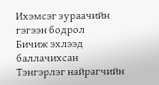Ихэмсэг зураачийн гэгээн бодрол
Бичиж эхлээд баллачихсан
Тэнгэрлэг найрагчийн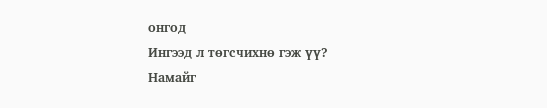онгод
Ингээд л төгсчихнө гэж үү?
Намайг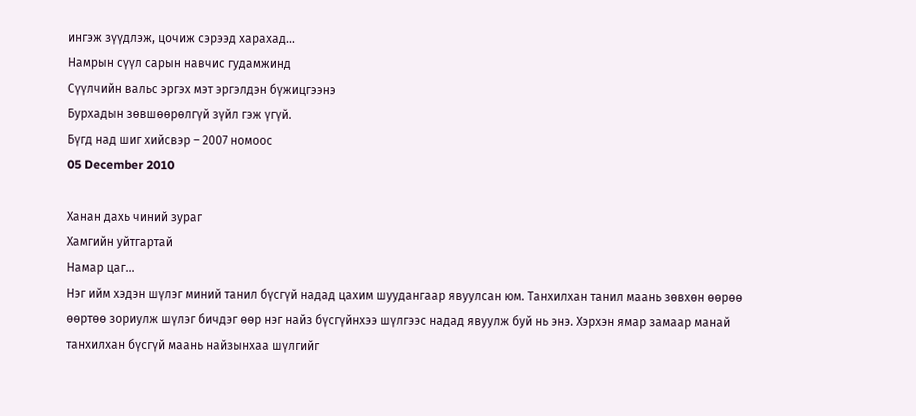ингэж зүүдлэж, цочиж сэрээд харахад…
Намрын сүүл сарын навчис гудамжинд
Сүүлчийн вальс эргэх мэт эргэлдэн бүжицгээнэ
Бурхадын зөвшөөрөлгүй зүйл гэж үгүй.
Бүгд над шиг хийсвэр – 2007 номоос
05 December 2010

Ханан дахь чиний зураг
Хамгийн уйтгартай
Намар цаг...
Нэг ийм хэдэн шүлэг миний танил бүсгүй надад цахим шуудангаар явуулсан юм. Танхилхан танил маань зөвхөн өөрөө өөртөө зориулж шүлэг бичдэг өөр нэг найз бүсгүйнхээ шүлгээс надад явуулж буй нь энэ. Хэрхэн ямар замаар манай танхилхан бүсгүй маань найзынхаа шүлгийг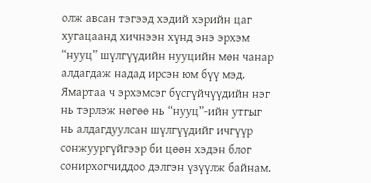олж авсан тэгээд хэдий хэрийн цаг хугацаанд хичнээн хүнд энэ эрхэм “нууц” шүлгүүдийн нууцийн мөн чанар алдагдаж надад ирсэн юм бүү мэд. Ямартаа ч эрхэмсэг бүсгүйчүүдийн нэг нь тэрлэж нөгөө нь “нууц”-ийн утгыг нь алдагдуулсан шүлгүүдийг ичгүүр сонжуургүйгээр би цөөн хэдэн блог сонирхогчиддоо дэлгэн үзүүлж байнам.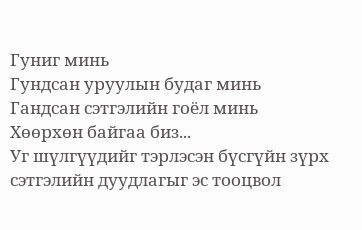Гуниг минь
Гундсан уруулын будаг минь
Гандсан сэтгэлийн гоёл минь
Хөөрхөн байгаа биз...
Уг шүлгүүдийг тэрлэсэн бүсгүйн зүрх сэтгэлийн дуудлагыг эс тооцвол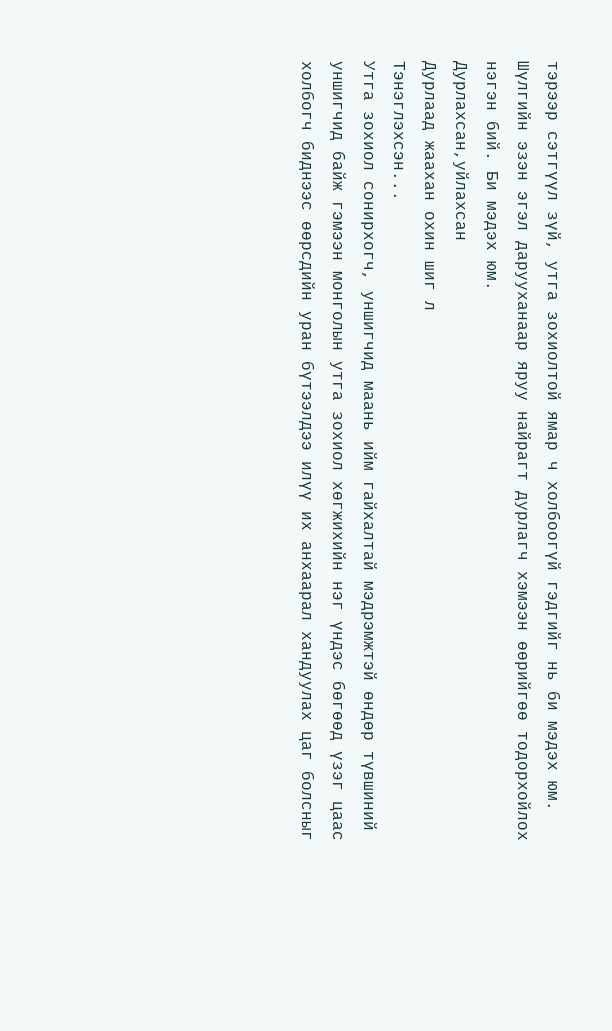тэрээр сэтгүүл зүй, утга зохиолтой ямар ч холбоогүй гэдгийг нь би мэдэх юм. Шүлгийн эзэн эгэл дарууханаар яруу найрагт дурлагч хэмээн өөрийгөө тодорхойлох нэгэн бий. Би мэдэх юм.
Дурлахсан,уйлахсан
Дурлаад жаахан охин шиг л
Тэнэглэхсэн...
Утга зохиол сонирхогч, уншигчид маань ийм гайхалтай мэдрэмжтэй өндөр түвшиний уншигчид байж гэмээн монголын утга зохиол хөгжихийн нэг үндэс бөгөөд үзэг цаас холбогч биднээс өөрсдийн уран бүтээлдээ илүү их анхаарал хандуулах цаг болсныг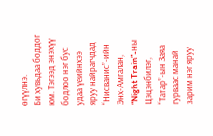өгүүлнэ.
Би хувьдаа боддог юм. Тэгээд энэхүү бодлоо нэг бус удаа үеийнхээ яруу найрагчдад “Нисванис”-ийн Энх-Амгалан, “Night Train”-ны Цэцэнбилэг, “Татар”-ын Заяа гурваас манай зарим нэг яруу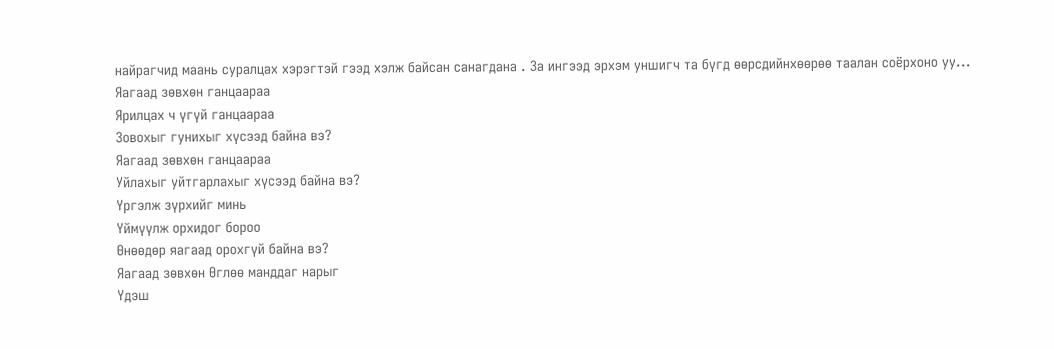найрагчид маань суралцах хэрэгтэй гээд хэлж байсан санагдана . За ингээд эрхэм уншигч та бүгд өөрсдийнхөөрөө таалан соёрхоно уу...
Яагаад зөвхөн ганцаараа
Ярилцах ч үгүй ганцаараа
Зовохыг гунихыг хүсээд байна вэ?
Яагаад зөвхөн ганцаараа
Уйлахыг уйтгарлахыг хүсээд байна вэ?
Үргэлж зүрхийг минь
Үймүүлж орхидог бороо
Өнөөдөр яагаад орохгүй байна вэ?
Яагаад зөвхөн Өглөө манддаг нарыг
Үдэш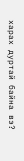харах дуртай байна вэ?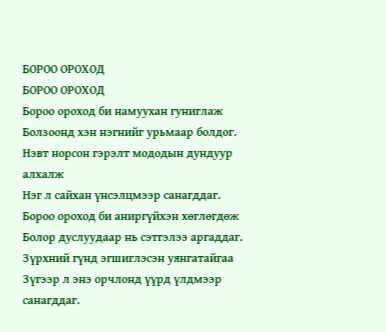БОРОО ОРОХОД
БОРОО ОРОХОД
Бороо ороход би намуухан гуниглаж
Болзоонд хэн нэгнийг урьмаар болдог.
Нэвт норсон гэрэлт мододын дундуур алхалж
Нэг л сайхан үнсэлцмээр санагддаг.
Бороо ороход би аниргүйхэн хөглөгдөж
Болор дуслуудаар нь сэтгэлээ аргаддаг.
Зүрхний гүнд эгшиглэсэн уянгатайгаа
Зүгээр л энэ орчлонд үүрд үлдмээр санагддаг.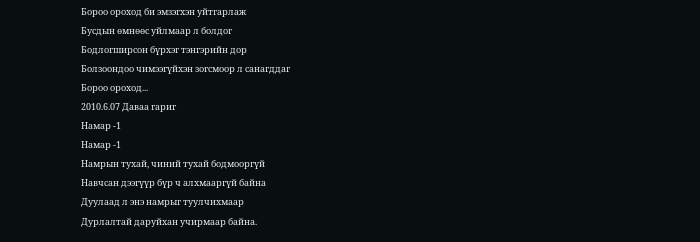Бороо ороход би эмзэгхэн уйтгарлаж
Бусдын өмнөөс уйлмаар л болдог
Бодлогширсон бүрхэг тэнгэрийн дор
Болзоондоо чимээгүйхэн зогсмоор л санагддаг
Бороо ороход...
2010.6.07 Даваа гариг
Намар -1
Намар -1
Намрын тухай, чиний тухай бодмооргүй
Навчсан дээгүүр бүр ч алхмааргүй байна
Дуулаад л энэ намрыг туулчихмаар
Дурлалтай даруйхан учирмаар байна.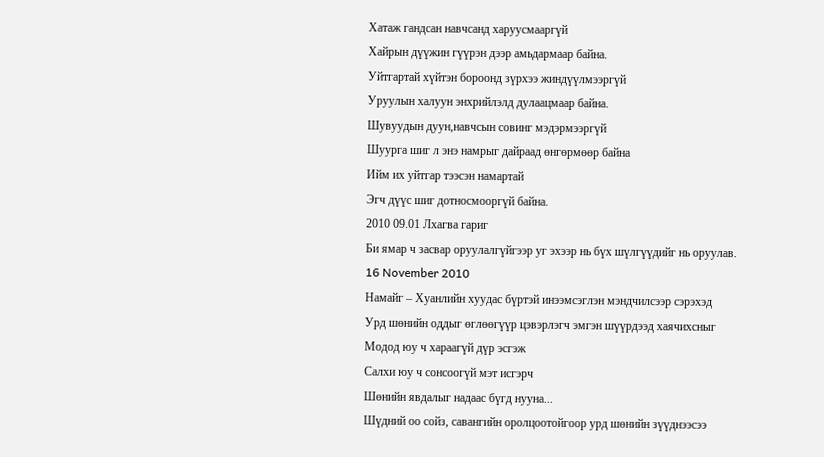Хатаж гандсан навчсанд харуусмааргүй
Хайрын дүүжин гүүрэн дээр амьдармаар байна.
Уйтгартай хүйтэн бороонд зүрхээ жиндүүлмээргүй
Уруулын халуун энхрийлэлд дулаацмаар байна.
Шувуудын дуун,навчсын совинг мэдэрмээргүй
Шуурга шиг л энэ намрыг дайраад өнгөрмөөр байна
Ийм их уйтгар тээсэн намартай
Эгч дүүс шиг дотносмооргүй байна.
2010 09.01 Лхагва гариг
Би ямар ч засвар оруулалгүйгээр уг эхээр нь бүх шүлгүүдийг нь оруулав.
16 November 2010
Намайг – Хуанлийн хуудас бүртэй инээмсэглэн мэндчилсээр сэрэхэд
Урд шөнийн оддыг өглөөгүүр цэвэрлэгч эмгэн шүүрдээд хаячихсныг
Модод юу ч хараагүй дүр эсгэж
Салхи юу ч сонсоогүй мэт исгэрч
Шөнийн явдалыг надаас бүгд нууна...
Шүдний оо сойз, савангийн оролцоотойгоор урд шөнийн зүүднээсээ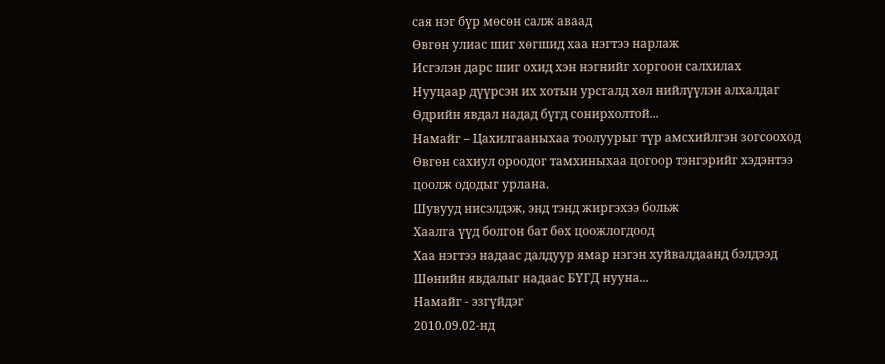сая нэг бүр мөсөн салж аваад
Өвгөн улиас шиг хөгшид хаа нэгтээ нарлаж
Исгэлэн дарс шиг охид хэн нэгнийг хоргоон салхилах
Нууцаар дүүрсэн их хотын урсгалд хөл нийлүүлэн алхалдаг
Өдрийн явдал надад бүгд сонирхолтой...
Намайг – Цахилгааныхаа тоолуурыг түр амсхийлгэн зогсооход
Өвгөн сахиул ороодог тамхиныхаа цогоор тэнгэрийг хэдэнтээ цоолж ододыг урлана.
Шувууд нисэлдэж, энд тэнд жиргэхээ больж
Хаалга үүд болгон бат бөх цоожлогдоод
Хаа нэгтээ надаас далдуур ямар нэгэн хуйвалдаанд бэлдээд
Шөнийн явдалыг надаас БҮГД нууна...
Намайг - эзгүйдэг
2010.09.02-нд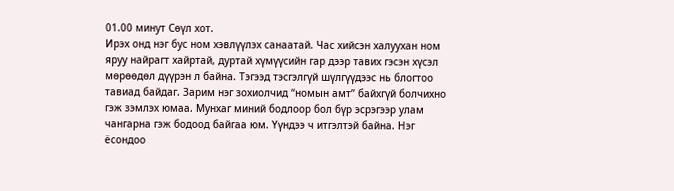01.00 минут Сөүл хот.
Ирэх онд нэг бус ном хэвлүүлэх санаатай. Час хийсэн халуухан ном яруу найрагт хайртай, дуртай хүмүүсийн гар дээр тавих гэсэн хүсэл мөрөөдөл дүүрэн л байна. Тэгээд тэсгэлгүй шүлгүүдээс нь блогтоо тавиад байдаг. Зарим нэг зохиолчид “номын амт” байхгүй болчихно гэж зэмлэх юмаа. Мунхаг миний бодлоор бол бүр эсрэгээр улам чангарна гэж бодоод байгаа юм. Үүндээ ч итгэлтэй байна. Нэг ёсондоо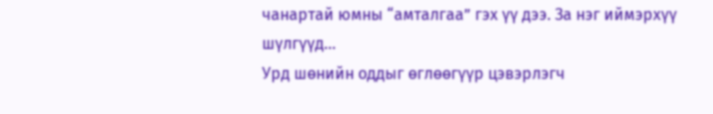чанартай юмны “амталгаа” гэх үү дээ. За нэг иймэрхүү шүлгүүд...
Урд шөнийн оддыг өглөөгүүр цэвэрлэгч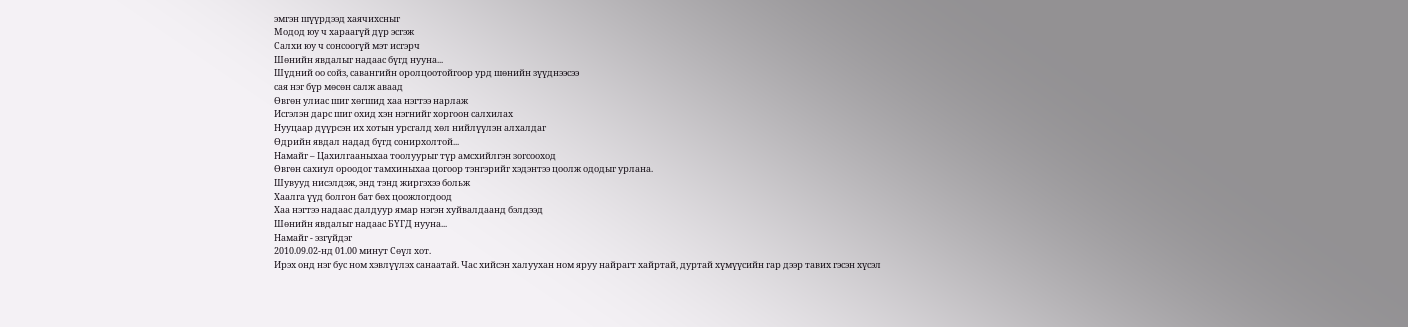эмгэн шүүрдээд хаячихсныг
Модод юу ч хараагүй дүр эсгэж
Салхи юу ч сонсоогүй мэт исгэрч
Шөнийн явдалыг надаас бүгд нууна...
Шүдний оо сойз, савангийн оролцоотойгоор урд шөнийн зүүднээсээ
сая нэг бүр мөсөн салж аваад
Өвгөн улиас шиг хөгшид хаа нэгтээ нарлаж
Исгэлэн дарс шиг охид хэн нэгнийг хоргоон салхилах
Нууцаар дүүрсэн их хотын урсгалд хөл нийлүүлэн алхалдаг
Өдрийн явдал надад бүгд сонирхолтой...
Намайг – Цахилгааныхаа тоолуурыг түр амсхийлгэн зогсооход
Өвгөн сахиул ороодог тамхиныхаа цогоор тэнгэрийг хэдэнтээ цоолж ододыг урлана.
Шувууд нисэлдэж, энд тэнд жиргэхээ больж
Хаалга үүд болгон бат бөх цоожлогдоод
Хаа нэгтээ надаас далдуур ямар нэгэн хуйвалдаанд бэлдээд
Шөнийн явдалыг надаас БҮГД нууна...
Намайг - эзгүйдэг
2010.09.02-нд 01.00 минут Сөүл хот.
Ирэх онд нэг бус ном хэвлүүлэх санаатай. Час хийсэн халуухан ном яруу найрагт хайртай, дуртай хүмүүсийн гар дээр тавих гэсэн хүсэл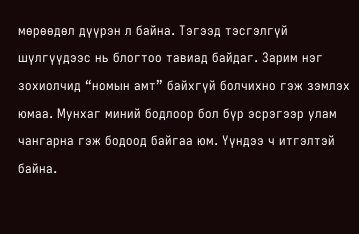мөрөөдөл дүүрэн л байна. Тэгээд тэсгэлгүй шүлгүүдээс нь блогтоо тавиад байдаг. Зарим нэг зохиолчид “номын амт” байхгүй болчихно гэж зэмлэх юмаа. Мунхаг миний бодлоор бол бүр эсрэгээр улам чангарна гэж бодоод байгаа юм. Үүндээ ч итгэлтэй байна.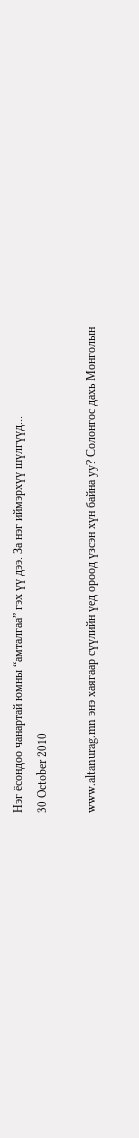Нэг ёсондоо чанартай юмны “амталгаа” гэх үү дээ. За нэг иймэрхүү шүлгүүд...
30 October 2010

www.altanurag.mn энэ хаягаар сүүлийн үед ороод үзсэн хүн байна уу? Солонгос дахь Монголын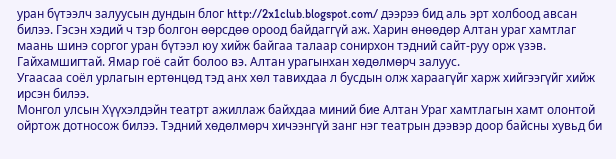уран бүтээлч залуусын дундын блог http://2x1club.blogspot.com/ дээрээ бид аль эрт холбоод авсан билээ. Гэсэн хэдий ч тэр болгон өөрсдөө ороод байдаггүй аж. Харин өнөөдөр Алтан ураг хамтлаг маань шинэ соргог уран бүтээл юу хийж байгаа талаар сонирхон тэдний сайт-руу орж үзэв. Гайхамшигтай. Ямар гоё сайт болоо вэ. Алтан урагынхан хөдөлмөрч залуус.
Угаасаа соёл урлагын ертөнцөд тэд анх хөл тавихдаа л бусдын олж хараагүйг харж хийгээгүйг хийж ирсэн билээ.
Монгол улсын Хүүхэлдэйн театрт ажиллаж байхдаа миний бие Алтан Ураг хамтлагын хамт олонтой ойртож дотносож билээ. Тэдний хөдөлмөрч хичээнгүй занг нэг театрын дээвэр доор байсны хувьд би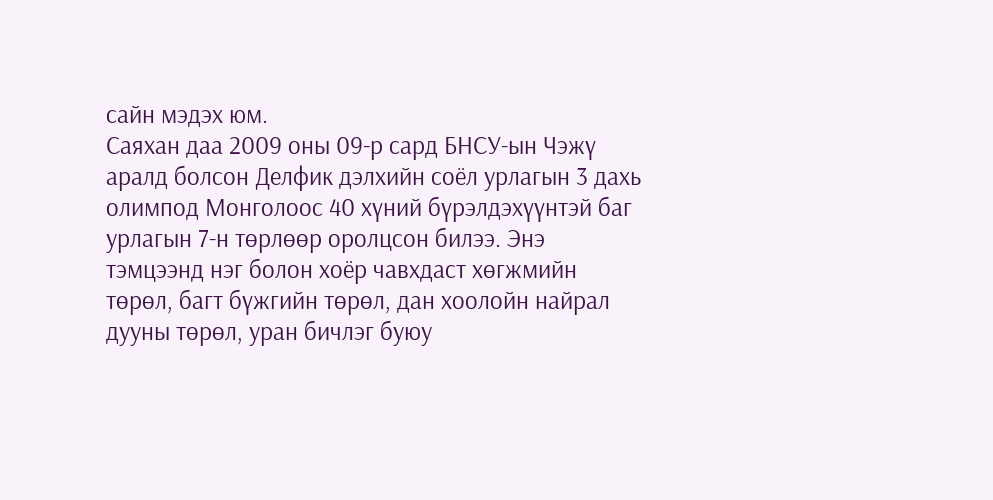сайн мэдэх юм.
Саяхан даа 2009 оны 09-р сард БНСУ-ын Чэжү аралд болсон Делфик дэлхийн соёл урлагын 3 дахь олимпод Монголоос 40 хүний бүрэлдэхүүнтэй баг урлагын 7-н төрлөөр оролцсон билээ. Энэ тэмцээнд нэг болон хоёр чавхдаст хөгжмийн төрөл, багт бүжгийн төрөл, дан хоолойн найрал дууны төрөл, уран бичлэг буюу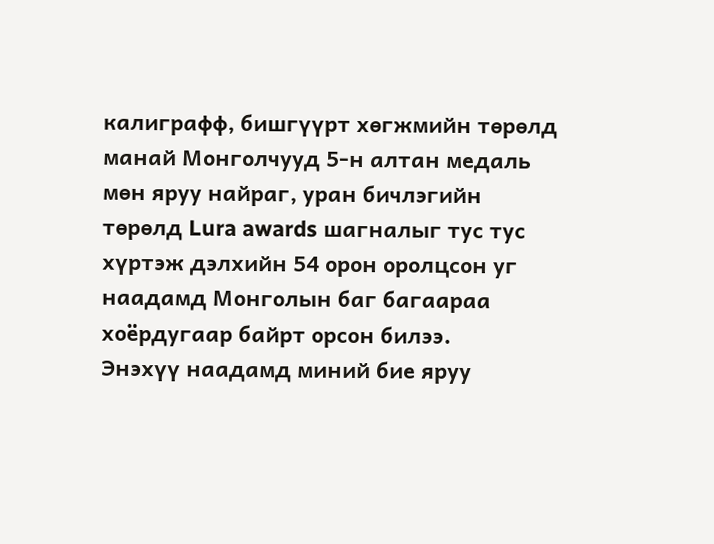калиграфф, бишгүүрт хөгжмийн төрөлд манай Монголчууд 5-н алтан медаль мөн яруу найраг, уран бичлэгийн төрөлд Lura awards шагналыг тус тус хүртэж дэлхийн 54 орон оролцсон уг наадамд Монголын баг багаараа хоёрдугаар байрт орсон билээ.
Энэхүү наадамд миний бие яруу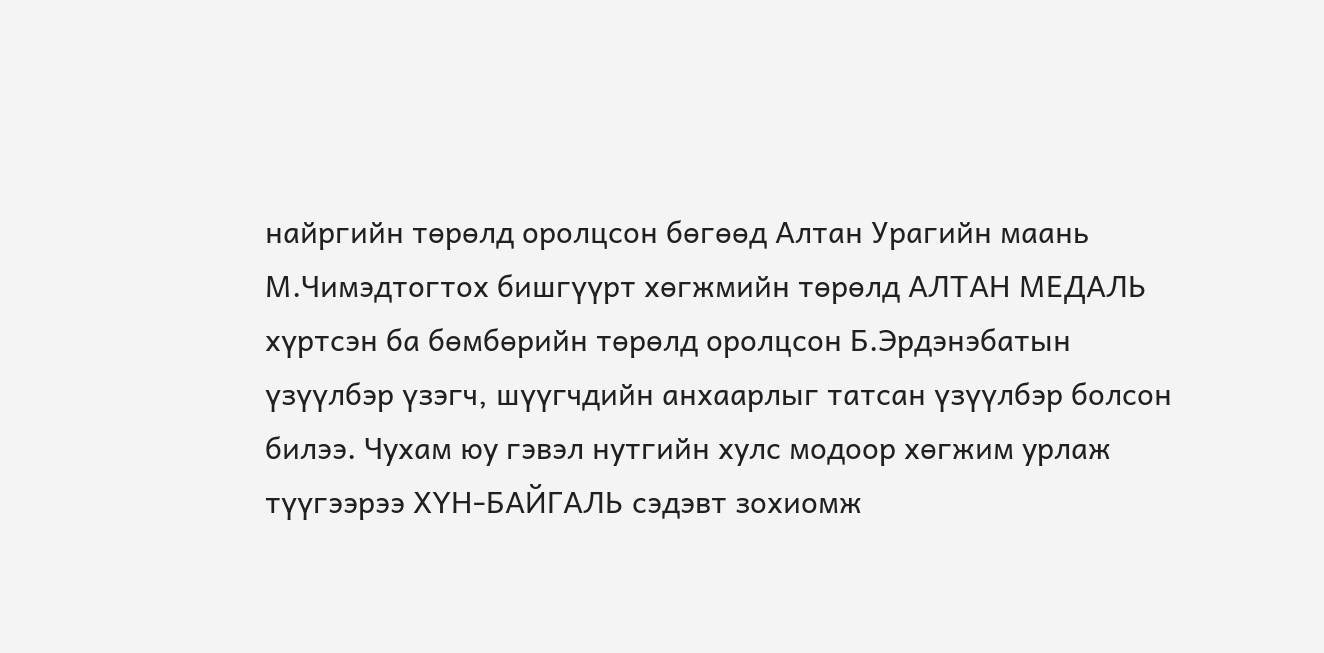найргийн төрөлд оролцсон бөгөөд Алтан Урагийн маань М.Чимэдтогтох бишгүүрт хөгжмийн төрөлд АЛТАН МЕДАЛЬ хүртсэн ба бөмбөрийн төрөлд оролцсон Б.Эрдэнэбатын үзүүлбэр үзэгч, шүүгчдийн анхаарлыг татсан үзүүлбэр болсон билээ. Чухам юу гэвэл нутгийн хулс модоор хөгжим урлаж түүгээрээ ХҮН-БАЙГАЛЬ сэдэвт зохиомж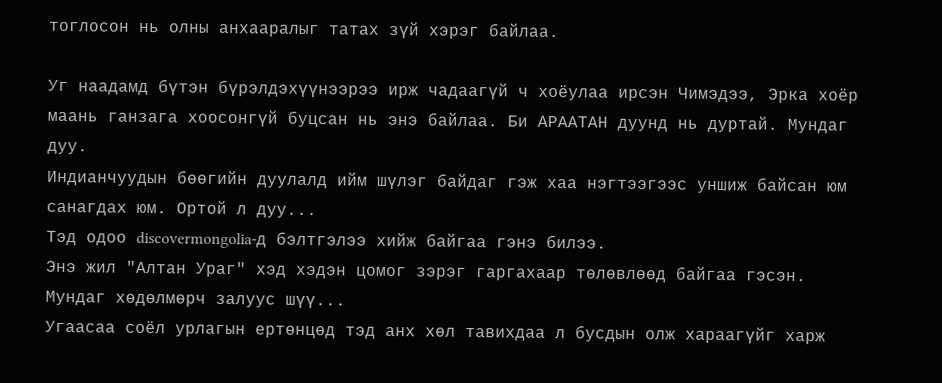тоглосон нь олны анхааралыг татах зүй хэрэг байлаа.

Уг наадамд бүтэн бүрэлдэхүүнээрээ ирж чадаагүй ч хоёулаа ирсэн Чимэдээ, Эрка хоёр маань ганзага хоосонгүй буцсан нь энэ байлаа. Би АРААТАН дуунд нь дуртай. Мундаг дуу.
Индианчуудын бөөгийн дуулалд ийм шүлэг байдаг гэж хаа нэгтээгээс уншиж байсан юм санагдах юм. Ортой л дуу...
Тэд одоо discovermongolia-д бэлтгэлээ хийж байгаа гэнэ билээ.
Энэ жил "Алтан Ураг" хэд хэдэн цомог зэрэг гаргахаар төлөвлөөд байгаа гэсэн. Мундаг хөдөлмөрч залуус шүү...
Угаасаа соёл урлагын ертөнцөд тэд анх хөл тавихдаа л бусдын олж хараагүйг харж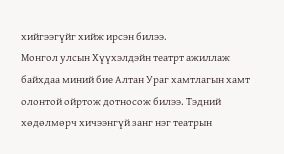хийгээгүйг хийж ирсэн билээ.
Монгол улсын Хүүхэлдэйн театрт ажиллаж байхдаа миний бие Алтан Ураг хамтлагын хамт олонтой ойртож дотносож билээ. Тэдний хөдөлмөрч хичээнгүй занг нэг театрын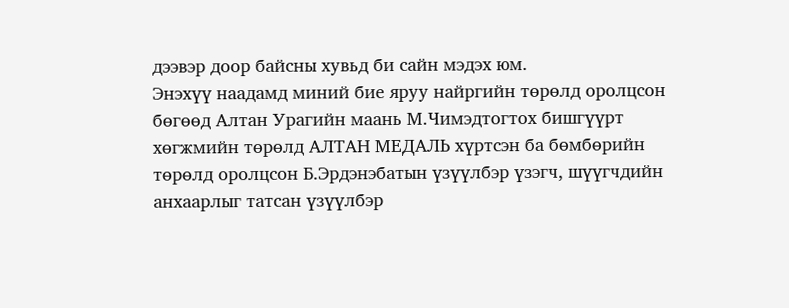дээвэр доор байсны хувьд би сайн мэдэх юм.
Энэхүү наадамд миний бие яруу найргийн төрөлд оролцсон бөгөөд Алтан Урагийн маань М.Чимэдтогтох бишгүүрт хөгжмийн төрөлд АЛТАН МЕДАЛЬ хүртсэн ба бөмбөрийн төрөлд оролцсон Б.Эрдэнэбатын үзүүлбэр үзэгч, шүүгчдийн анхаарлыг татсан үзүүлбэр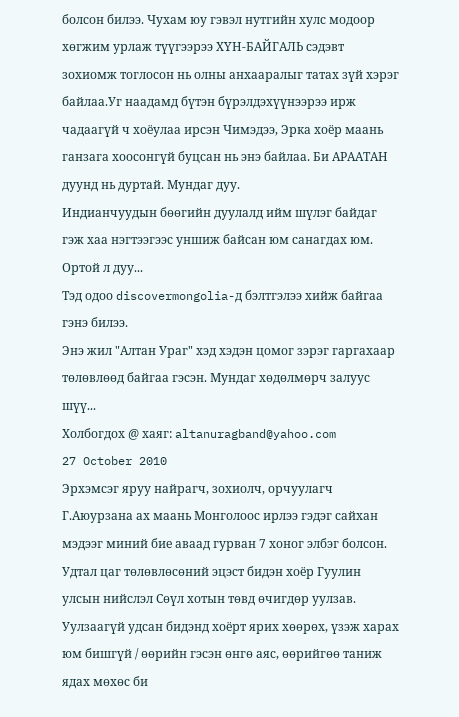болсон билээ. Чухам юу гэвэл нутгийн хулс модоор хөгжим урлаж түүгээрээ ХҮН-БАЙГАЛЬ сэдэвт зохиомж тоглосон нь олны анхааралыг татах зүй хэрэг байлаа.Уг наадамд бүтэн бүрэлдэхүүнээрээ ирж чадаагүй ч хоёулаа ирсэн Чимэдээ, Эрка хоёр маань ганзага хоосонгүй буцсан нь энэ байлаа. Би АРААТАН дуунд нь дуртай. Мундаг дуу.
Индианчуудын бөөгийн дуулалд ийм шүлэг байдаг гэж хаа нэгтээгээс уншиж байсан юм санагдах юм. Ортой л дуу...
Тэд одоо discovermongolia-д бэлтгэлээ хийж байгаа гэнэ билээ.
Энэ жил "Алтан Ураг" хэд хэдэн цомог зэрэг гаргахаар төлөвлөөд байгаа гэсэн. Мундаг хөдөлмөрч залуус шүү...
Холбогдох @ хаяг: altanuragband@yahoo.com
27 October 2010
Эрхэмсэг яруу найрагч, зохиолч, орчуулагч Г.Аюурзана ах маань Монголоос ирлээ гэдэг сайхан мэдээг миний бие аваад гурван 7 хоног элбэг болсон. Удтал цаг төлөвлөсөний эцэст бидэн хоёр Гуулин улсын нийслэл Сөүл хотын төвд өчигдөр уулзав.
Уулзаагүй удсан бидэнд хоёрт ярих хөөрөх, үзэж харах юм бишгүй / өөрийн гэсэн өнгө аяс, өөрийгөө таниж ядах мөхөс би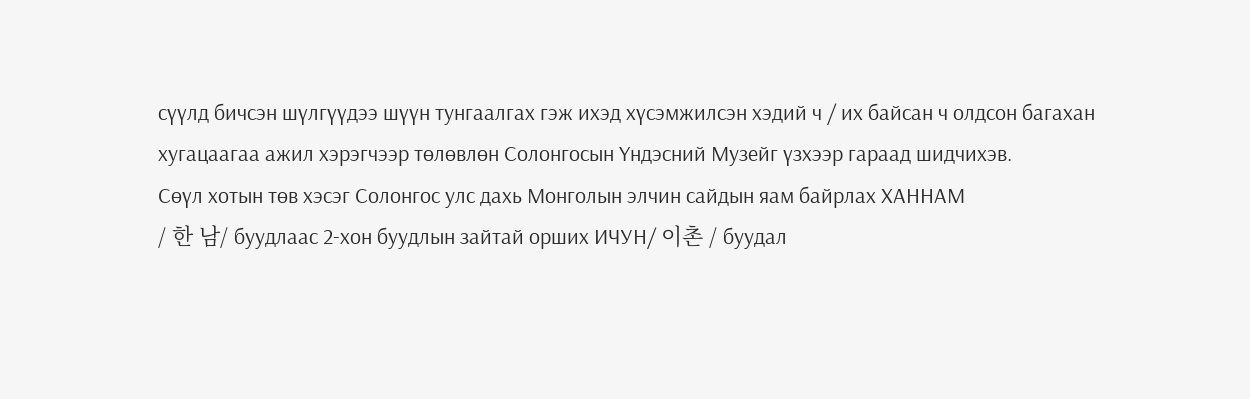сүүлд бичсэн шүлгүүдээ шүүн тунгаалгах гэж ихэд хүсэмжилсэн хэдий ч / их байсан ч олдсон багахан хугацаагаа ажил хэрэгчээр төлөвлөн Солонгосын Үндэсний Музейг үзхээр гараад шидчихэв.
Сөүл хотын төв хэсэг Солонгос улс дахь Монголын элчин сайдын яам байрлах ХАННАМ
/ 한 남/ буудлаас 2-хон буудлын зайтай орших ИЧУН/ 이촌 / буудал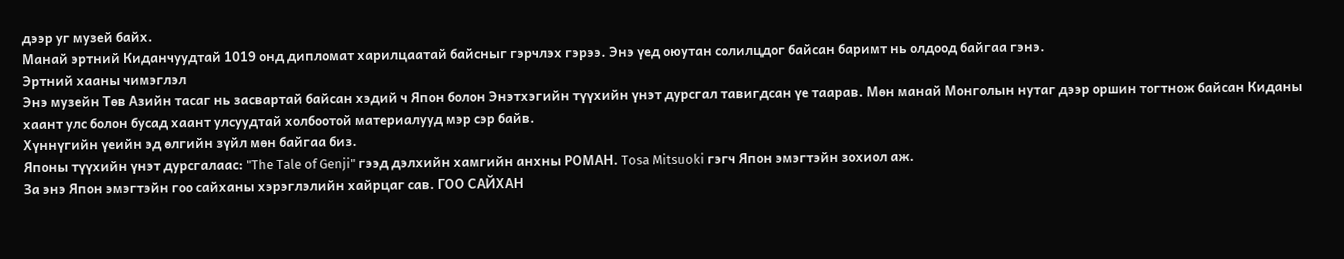дээр уг музей байх.
Манай эртний Киданчуудтай 1019 онд дипломат харилцаатай байсныг гэрчлэх гэрээ. Энэ үед оюутан солилцдог байсан баримт нь олдоод байгаа гэнэ.
Эртний хааны чимэглэл
Энэ музейн Төв Азийн тасаг нь засвартай байсан хэдий ч Япон болон Энэтхэгийн түүхийн үнэт дурсгал тавигдсан үе таарав. Мөн манай Монголын нутаг дээр оршин тогтнож байсан Киданы хаант улс болон бусад хаант улсуудтай холбоотой материалууд мэр сэр байв.
Хүннүгийн үеийн эд өлгийн зүйл мөн байгаа биз.
Японы түүхийн үнэт дурсгалаас: "The Tale of Genji" гээд дэлхийн хамгийн анхны РОМАН. Tosa Mitsuoki гэгч Япон эмэгтэйн зохиол аж.
За энэ Япон эмэгтэйн гоо сайханы хэрэглэлийн хайрцаг сав. ГОО САЙХАН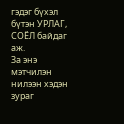гэдэг бүхэл бүтэн УРЛАГ, СОЁЛ байдаг аж.
За энэ мэтчилэн нилээн хэдэн зураг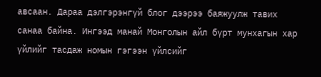авсаан. Дараа дэлгэрэнгүй блог дээрээ баяжуулж тавих санаа байна. Ингээд манай Монголын айл бүрт мунхагын хар үйлийг тасдаж номын гэгээн үйлсийг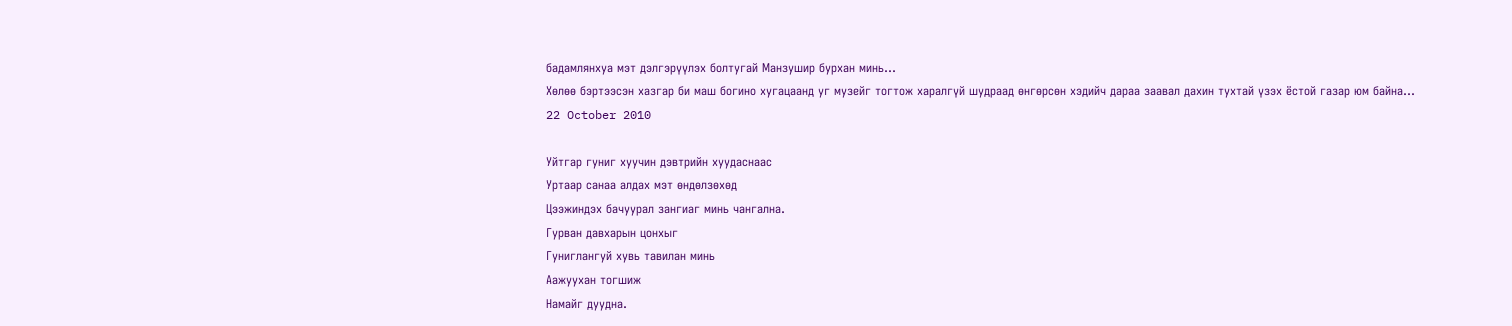бадамлянхуа мэт дэлгэрүүлэх болтугай Манзушир бурхан минь...
Хөлөө бэртээсэн хазгар би маш богино хугацаанд уг музейг тогтож харалгүй шудраад өнгөрсөн хэдийч дараа заавал дахин тухтай үзэх ёстой газар юм байна...
22 October 2010

Уйтгар гуниг хуучин дэвтрийн хуудаснаас
Уртаар санаа алдах мэт өндөлзөхөд
Цээжиндэх бачуурал зангиаг минь чангална.
Гурван давхарын цонхыг
Гуниглангуй хувь тавилан минь
Аажуухан тогшиж
Намайг дуудна.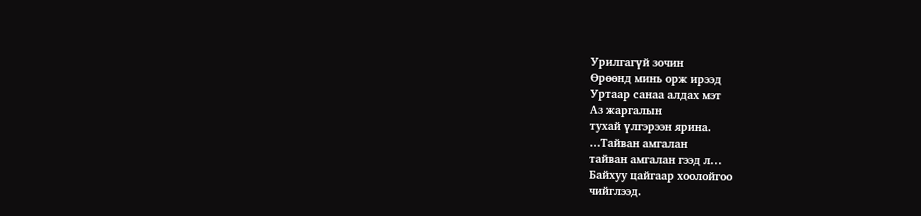Урилгагүй зочин
Өрөөнд минь орж ирээд
Уртаар санаа алдах мэт
Аз жаргалын
тухай үлгэрээн ярина.
…Тайван амгалан
тайван амгалан гээд л...
Байхуу цайгаар хоолойгоо
чийглээд.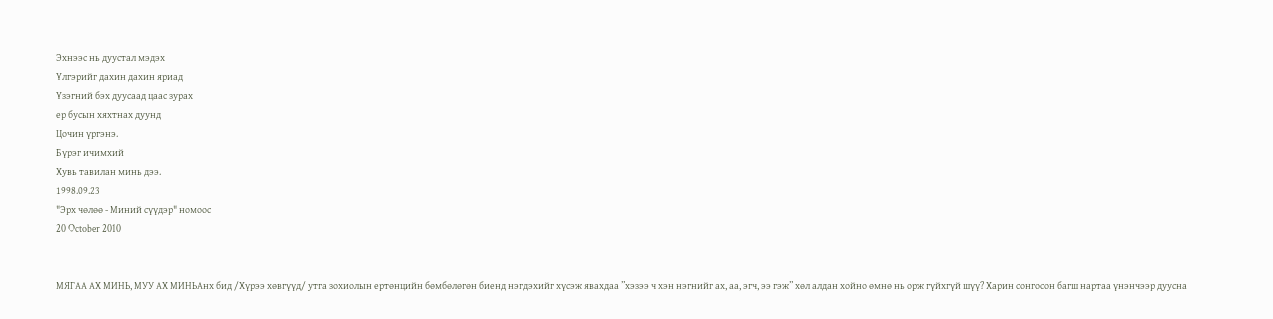Эхнээс нь дуустал мэдэх
Үлгэрийг дахин дахин яриад
Үзэгний бэх дуусаад цаас зурах
ер бусын хяхтнах дуунд
Цочин үргэнэ.
Бүрэг ичимхий
Хувь тавилан минь дээ.
1998.09.23
"Эрх чөлөө - Миний сүүдэр" номоос
20 October 2010


МЯГАА АХ МИНЬ, МУУ АХ МИНЬАнх бид /Хүрээ хөвгүүд/ утга зохиолын ертөнцийн бөмбөлөгөн биенд нэгдэхийг хүсэж явахдаа ”хэзээ ч хэн нэгнийг ах, аа, эгч, ээ гэж” хөл алдан хойно өмнө нь орж гүйхгүй шүү? Харин сонгосон багш нартаа үнэнчээр дуусна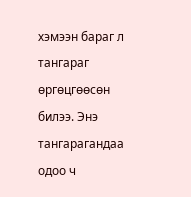хэмээн бараг л тангараг өргөцгөөсөн билээ. Энэ тангарагандаа одоо ч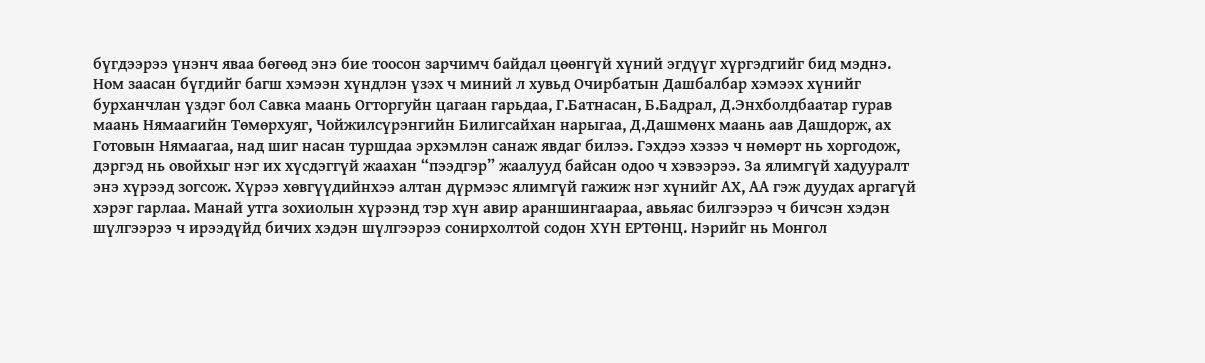бүгдээрээ үнэнч яваа бөгөөд энэ бие тоосон зарчимч байдал цөөнгүй хүний эгдүүг хүргэдгийг бид мэднэ. Ном заасан бүгдийг багш хэмээн хүндлэн үзэх ч миний л хувьд Очирбатын Дашбалбар хэмээх хүнийг бурханчлан үздэг бол Савка маань Огторгуйн цагаан гарьдаа, Г.Батнасан, Б.Бадрал, Д.Энхболдбаатар гурав маань Нямаагийн Төмөрхуяг, Чойжилсүрэнгийн Билигсайхан нарыгаа, Д.Дашмөнх маань аав Дашдорж, ах Готовын Нямаагаа, над шиг насан туршдаа эрхэмлэн санаж явдаг билээ. Гэхдээ хэзээ ч нөмөрт нь хоргодож, дэргэд нь овойхыг нэг их хүсдэггүй жаахан “пээдгэр” жаалууд байсан одоо ч хэвээрээ. За ялимгүй хадууралт энэ хүрээд зогсож. Хүрээ хөвгүүдийнхээ алтан дүрмээс ялимгүй гажиж нэг хүнийг АХ, АА гэж дуудах аргагүй хэрэг гарлаа. Манай утга зохиолын хүрээнд тэр хүн авир араншингаараа, авьяас билгээрээ ч бичсэн хэдэн шүлгээрээ ч ирээдүйд бичих хэдэн шүлгээрээ сонирхолтой содон ХҮН ЕРТӨНЦ. Нэрийг нь Монгол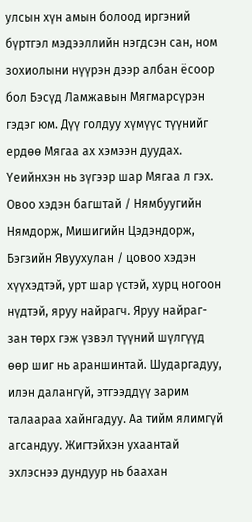улсын хүн амын болоод иргэний бүртгэл мэдээллийн нэгдсэн сан, ном зохиолыни нүүрэн дээр албан ёсоор бол Бэсүд Ламжавын Мягмарсүрэн гэдэг юм. Дүү голдуу хүмүүс түүнийг ердөө Мягаа ах хэмээн дуудах. Үеийнхэн нь зүгээр шар Мягаа л гэх. Овоо хэдэн багштай / Нямбуугийн Нямдорж, Мишигийн Цэдэндорж, Бэгзийн Явуухулан / цовоо хэдэн хүүхэдтэй, урт шар үстэй, хурц ногоон нүдтэй, яруу найрагч. Яруу найраг-зан төрх гэж үзвэл түүний шүлгүүд өөр шиг нь араншинтай. Шударгадуу, илэн далангүй, этгээддүү зарим талаараа хайнгадуу. Аа тийм ялимгүй агсандуу. Жигтэйхэн ухаантай эхлэснээ дундуур нь баахан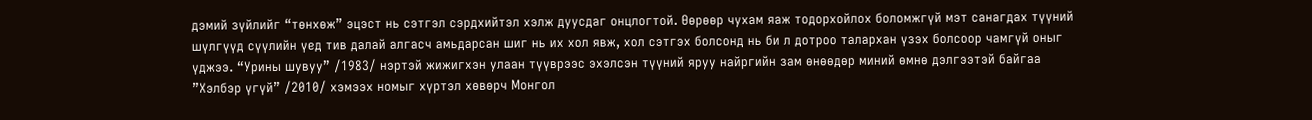дэмий зүйлийг “төнхөж” эцэст нь сэтгэл сэрдхийтэл хэлж дуусдаг онцлогтой. Өөрөөр чухам яаж тодорхойлох боломжгүй мэт санагдах түүний шүлгүүд сүүлийн үед тив далай алгасч амьдарсан шиг нь их хол явж, хол сэтгэх болсонд нь би л дотроо талархан үзэх болсоор чамгүй оныг үджээ. “Урины шувуу” /1983/ нэртэй жижигхэн улаан түүврээс эхэлсэн түүний яруу найргийн зам өнөөдөр миний өмнө дэлгээтэй байгаа ”Хэлбэр үгүй” /2010/ хэмээх номыг хүртэл хөвөрч Монгол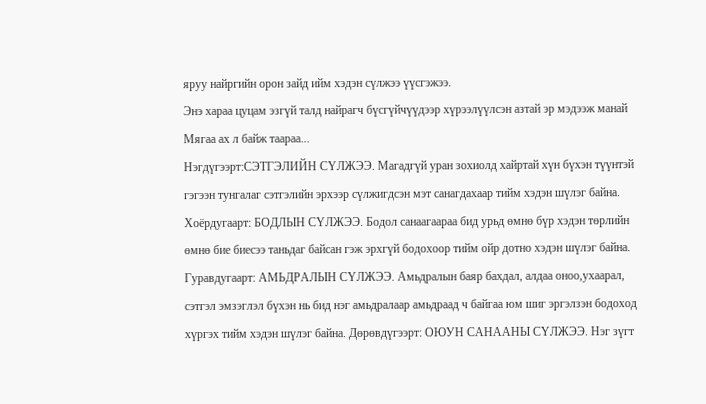яруу найргийн орон зайд ийм хэдэн сүлжээ үүсгэжээ.
Энэ хараа цуцам эзгүй талд найрагч бүсгүйчүүдээр хүрээлүүлсэн азтай эр мэдээж манай Мягаа ах л байж таараа...
Нэгдүгээрт:СЭТГЭЛИЙН СҮЛЖЭЭ. Магадгүй уран зохиолд хайртай хүн бүхэн түүнтэй гэгээн тунгалаг сэтгэлийн эрхээр сүлжигдсэн мэт санагдахаар тийм хэдэн шүлэг байна. Хоёрдугаарт: БОДЛЫН СҮЛЖЭЭ. Бодол санаагаараа бид урьд өмнө бүр хэдэн төрлийн өмнө бие биесээ таньдаг байсан гэж эрхгүй бодохоор тийм ойр дотно хэдэн шүлэг байна. Гуравдугаарт: АМЬДРАЛЫН СҮЛЖЭЭ. Амьдралын баяр бахдал, алдаа оноо,ухаарал, сэтгэл эмзэглэл бүхэн нь бид нэг амьдралаар амьдраад ч байгаа юм шиг эргэлзэн бодоход хүргэх тийм хэдэн шүлэг байна. Дөрөвдүгээрт: ОЮУН САНААНЫ СҮЛЖЭЭ. Нэг зүгт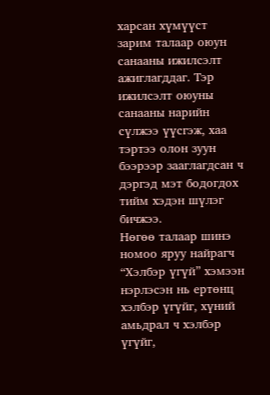харсан хүмүүст зарим талаар оюун санааны ижилсэлт ажиглагддаг. Тэр ижилсэлт оюуны санааны нарийн сүлжээ үүсгэж, хаа тэртээ олон зуун бээрээр зааглагдсан ч дэргэд мэт бодогдох тийм хэдэн шүлэг бичжээ.
Нөгөө талаар шинэ номоо яруу найрагч “Хэлбэр үгүй” хэмээн нэрлэсэн нь ертөнц хэлбэр үгүйг, хүний амьдрал ч хэлбэр үгүйг,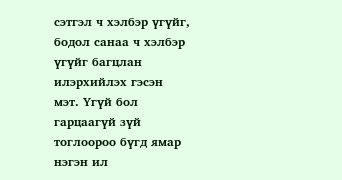сэтгэл ч хэлбэр үгүйг, бодол санаа ч хэлбэр үгүйг багцлан илэрхийлэх гэсэн мэт. Үгүй бол гарцаагүй зүй тоглоороо бүгд ямар нэгэн ил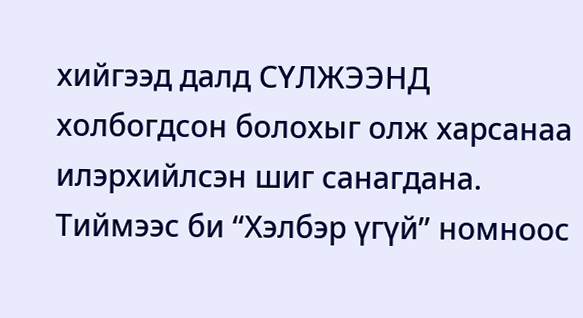хийгээд далд СҮЛЖЭЭНД холбогдсон болохыг олж харсанаа илэрхийлсэн шиг санагдана. Тиймээс би “Хэлбэр үгүй” номноос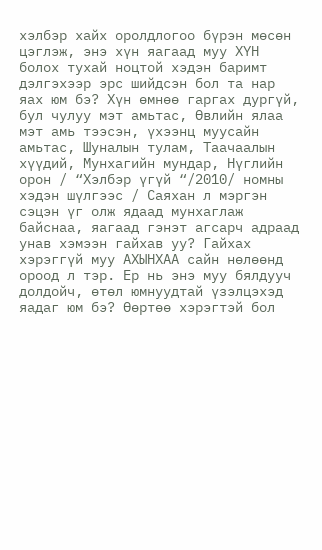хэлбэр хайх оролдлогоо бүрэн мөсөн цэглэж, энэ хүн яагаад муу ХҮН болох тухай ноцтой хэдэн баримт дэлгэхээр эрс шийдсэн бол та нар яах юм бэ? Хүн өмнөө гаргах дургүй, бул чулуу мэт амьтас, Өвлийн ялаа мэт амь тээсэн, үхээнц муусайн амьтас, Шуналын тулам, Таачаалын хүүдий, Мунхагийн мундар, Нүглийн орон / “Хэлбэр үгүй “/2010/ номны хэдэн шүлгээс / Саяхан л мэргэн сэцэн үг олж ядаад мунхаглаж байснаа, яагаад гэнэт агсарч адраад унав хэмээн гайхав уу? Гайхах хэрэггүй муу АХЫНХАА сайн нөлөөнд ороод л тэр. Ер нь энэ муу бялдууч долдойч, өтөл юмнуудтай үзэлцэхэд яадаг юм бэ? Өөртөө хэрэгтэй бол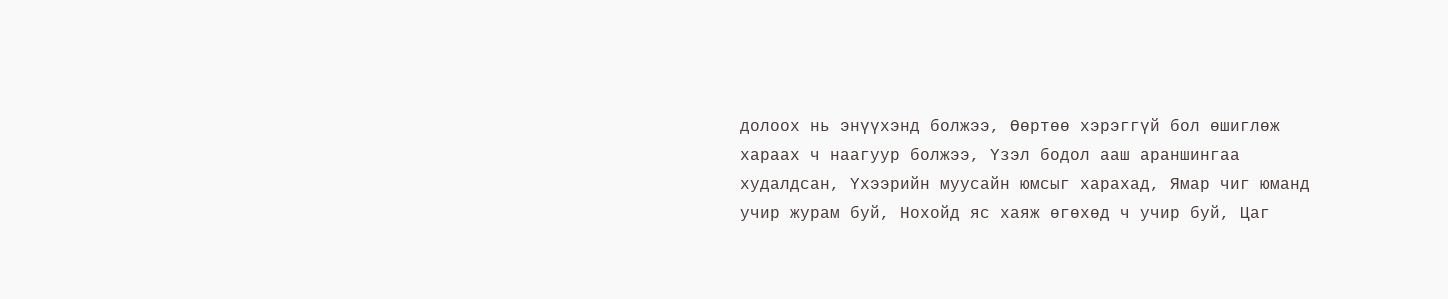долоох нь энүүхэнд болжээ, Өөртөө хэрэггүй бол өшиглөж хараах ч наагуур болжээ, Үзэл бодол ааш араншингаа худалдсан, Үхээрийн муусайн юмсыг харахад, Ямар чиг юманд учир журам буй, Нохойд яс хаяж өгөхөд ч учир буй, Цаг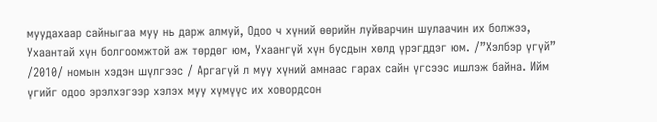муудахаар сайныгаа муу нь дарж алмуй, Одоо ч хүний өөрийн луйварчин шулаачин их болжээ, Ухаантай хүн болгоомжтой аж төрдөг юм, Ухаангүй хүн бусдын хөлд үрэгддэг юм. /”Хэлбэр үгүй” /2010/ номын хэдэн шүлгээс / Аргагүй л муу хүний амнаас гарах сайн үгсээс ишлэж байна. Ийм үгийг одоо эрэлхэгээр хэлэх муу хүмүүс их ховордсон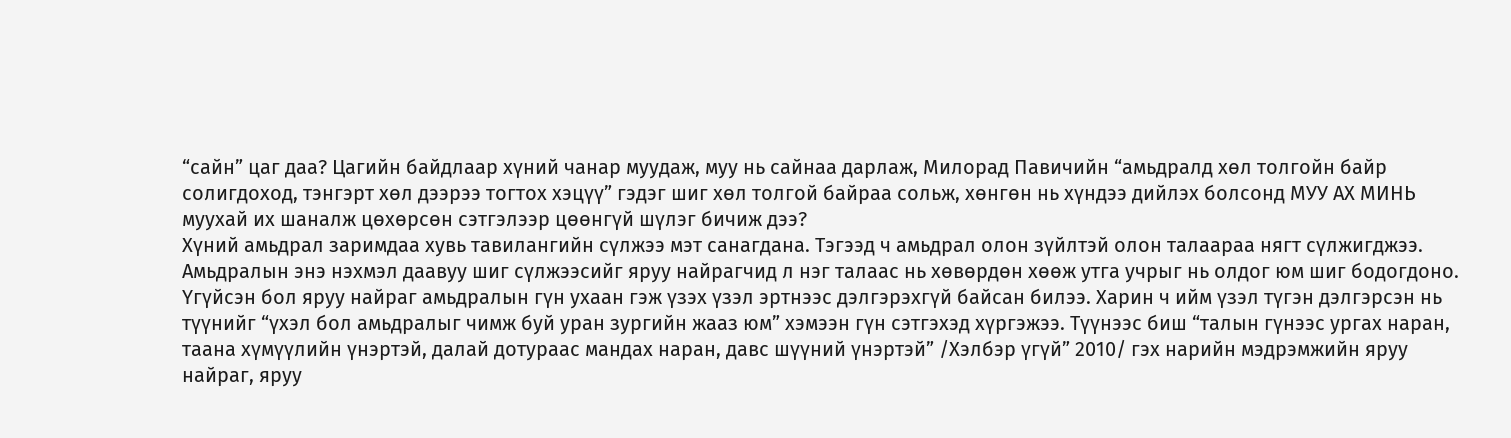“сайн” цаг даа? Цагийн байдлаар хүний чанар муудаж, муу нь сайнаа дарлаж, Милорад Павичийн “амьдралд хөл толгойн байр солигдоход, тэнгэрт хөл дээрээ тогтох хэцүү” гэдэг шиг хөл толгой байраа сольж, хөнгөн нь хүндээ дийлэх болсонд МУУ АХ МИНЬ муухай их шаналж цөхөрсөн сэтгэлээр цөөнгүй шүлэг бичиж дээ?
Хүний амьдрал заримдаа хувь тавилангийн сүлжээ мэт санагдана. Тэгээд ч амьдрал олон зүйлтэй олон талаараа нягт сүлжигджээ. Амьдралын энэ нэхмэл даавуу шиг сүлжээсийг яруу найрагчид л нэг талаас нь хөвөрдөн хөөж утга учрыг нь олдог юм шиг бодогдоно. Үгүйсэн бол яруу найраг амьдралын гүн ухаан гэж үзэх үзэл эртнээс дэлгэрэхгүй байсан билээ. Харин ч ийм үзэл түгэн дэлгэрсэн нь түүнийг “үхэл бол амьдралыг чимж буй уран зургийн жааз юм” хэмээн гүн сэтгэхэд хүргэжээ. Түүнээс биш “талын гүнээс ургах наран, таана хүмүүлийн үнэртэй, далай дотураас мандах наран, давс шүүний үнэртэй” /Хэлбэр үгүй” 2010/ гэх нарийн мэдрэмжийн яруу найраг, яруу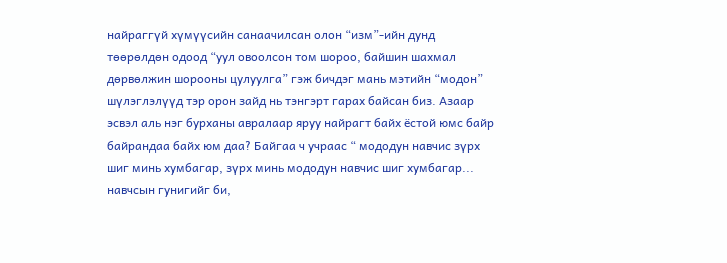найраггүй хүмүүсийн санаачилсан олон “изм”-ийн дунд төөрөлдөн одоод “уул овоолсон том шороо, байшин шахмал дөрвөлжин шорооны цулуулга” гэж бичдэг мань мэтийн “модон” шүлэглэлүүд тэр орон зайд нь тэнгэрт гарах байсан биз. Азаар эсвэл аль нэг бурханы авралаар яруу найрагт байх ёстой юмс байр байрандаа байх юм даа? Байгаа ч учраас “ мододун навчис зүрх шиг минь хумбагар, зүрх минь мододун навчис шиг хумбагар... навчсын гунигийг би,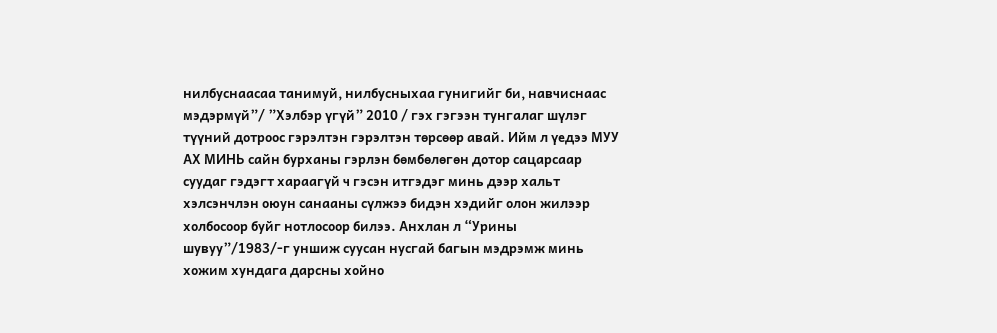нилбуснаасаа танимуй, нилбусныхаа гунигийг би, навчиснаас мэдэрмүй”/ ”Хэлбэр үгүй” 2010 / гэх гэгээн тунгалаг шүлэг түүний дотроос гэрэлтэн гэрэлтэн төрсөөр авай. Ийм л үедээ МУУ АХ МИНЬ сайн бурханы гэрлэн бөмбөлөгөн дотор сацарсаар суудаг гэдэгт хараагүй ч гэсэн итгэдэг минь дээр хальт хэлсэнчлэн оюун санааны сүлжээ бидэн хэдийг олон жилээр холбосоор буйг нотлосоор билээ. Анхлан л “Урины шувуу”/1983/-г уншиж суусан нусгай багын мэдрэмж минь хожим хундага дарсны хойно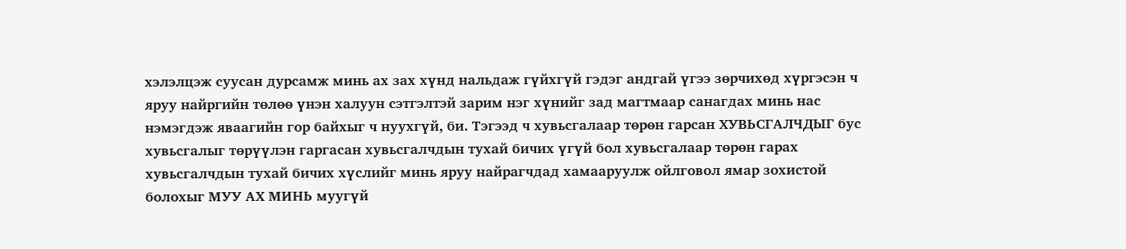хэлэлцэж суусан дурсамж минь ах зах хүнд нальдаж гүйхгүй гэдэг андгай үгээ зөрчихөд хүргэсэн ч яруу найргийн төлөө үнэн халуун сэтгэлтэй зарим нэг хүнийг зад магтмаар санагдах минь нас нэмэгдэж яваагийн гор байхыг ч нуухгүй, би. Тэгээд ч хувьсгалаар төрөн гарсан ХУВЬСГАЛЧДЫГ бус хувьсгалыг төрүүлэн гаргасан хувьсгалчдын тухай бичих үгүй бол хувьсгалаар төрөн гарах хувьсгалчдын тухай бичих хүслийг минь яруу найрагчдад хамааруулж ойлговол ямар зохистой болохыг МУУ АХ МИНЬ муугүй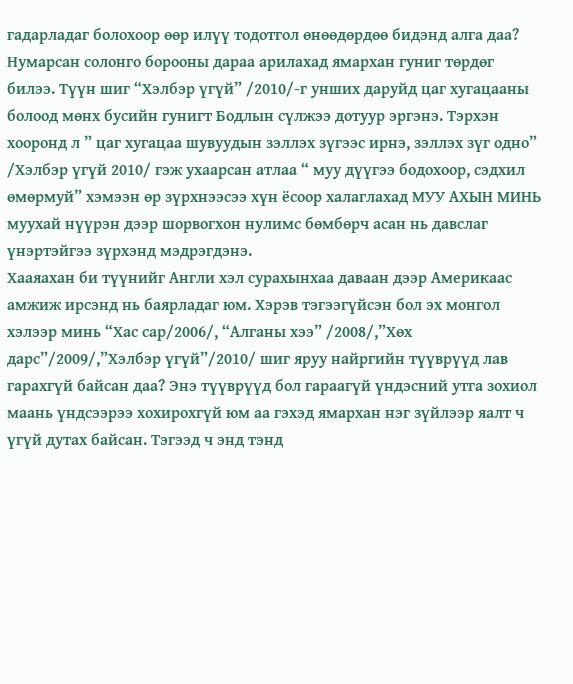гадарладаг болохоор өөр илүү тодотгол өнөөдөрдөө бидэнд алга даа? Нумарсан солонго борооны дараа арилахад ямархан гуниг төрдөг билээ. Түүн шиг “Хэлбэр үгүй” /2010/-г унших даруйд цаг хугацааны болоод мөнх бусийн гунигт Бодлын сүлжээ дотуур эргэнэ. Тэрхэн хооронд л ” цаг хугацаа шувуудын зэллэх зүгээс ирнэ, зэллэх зүг одно” /Хэлбэр үгүй 2010/ гэж ухаарсан атлаа “ муу дүүгээ бодохоор, сэдхил өмөрмуй” хэмээн өр зүрхнээсээ хүн ёсоор халаглахад МУУ АХЫН МИНЬ муухай нүүрэн дээр шорвогхон нулимс бөмбөрч асан нь давслаг үнэртэйгээ зүрхэнд мэдрэгдэнэ.
Хааяахан би түүнийг Англи хэл сурахынхаа даваан дээр Америкаас амжиж ирсэнд нь баярладаг юм. Хэрэв тэгээгүйсэн бол эх монгол хэлээр минь “Хас сар/2006/, “Алганы хээ” /2008/,”Хөх дарс”/2009/,”Хэлбэр үгүй”/2010/ шиг яруу найргийн түүврүүд лав гарахгүй байсан даа? Энэ түүврүүд бол гараагүй үндэсний утга зохиол маань үндсээрээ хохирохгүй юм аа гэхэд ямархан нэг зүйлээр яалт ч үгүй дутах байсан. Тэгээд ч энд тэнд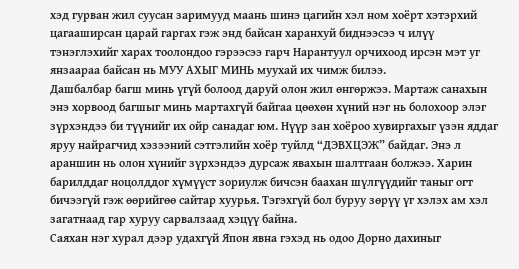хэд гурван жил суусан заримууд маань шинэ цагийн хэл ном хоёрт хэтэрхий цагааширсан царай гаргах гэж энд байсан харанхуй биднээсээ ч илүү тэнэглэхийг харах тоолондоо гэрээсээ гарч Нарантуул орчихоод ирсэн мэт уг янзаараа байсан нь МУУ АХЫГ МИНЬ муухай их чимж билээ.
Дашбалбар багш минь үгүй болоод даруй олон жил өнгөржээ. Мартаж санахын энэ хорвоод багшыг минь мартахгүй байгаа цөөхөн хүний нэг нь болохоор элэг зүрхэндээ би түүнийг их ойр санадаг юм. Нүүр зан хоёроо хувиргахыг үзэн яддаг яруу найрагчид хэзээний сэтгэлийн хоёр туйлд “ДЭВХЦЭЖ” байдаг. Энэ л араншин нь олон хүнийг зүрхэндээ дурсаж явахын шалтгаан болжээ. Харин барилддаг ноцолддог хүмүүст зориулж бичсэн баахан шүлгүүдийг таныг огт бичээгүй гэж өөрийгөө сайтар хуурья. Тэгэхгүй бол буруу зөрүү үг хэлэх ам хэл загатнаад гар хуруу сарвалзаад хэцүү байна.
Саяхан нэг хурал дээр удахгүй Япон явна гэхэд нь одоо Дорно дахиныг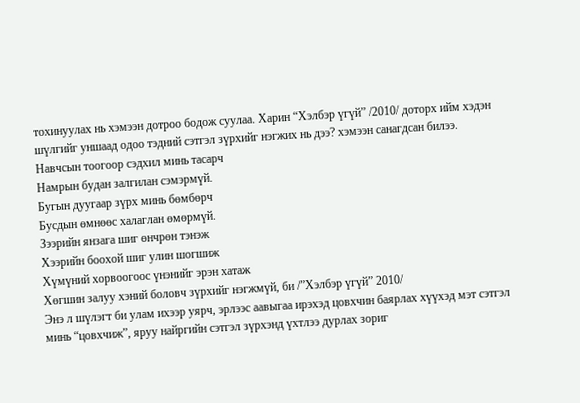тохинуулах нь хэмээн дотроо бодож суулаа. Харин “Хэлбэр үгүй” /2010/ доторх ийм хэдэн шүлгийг уншаад одоо тэдний сэтгэл зүрхийг нэгжих нь дээ? хэмээн санагдсан билээ.
Навчсын тоогоор сэдхил минь тасарч
Намрын будан залгилан сэмэрмүй.
Бугын дуугаар зүрх минь бөмбөрч
Бусдын өмнөөс халаглан өмөрмүй.
Зээрийн янзага шиг өнчрөн тэнэж
Хээрийн боохой шиг улин шогшиж
Хүмүний хорвоогоос үнэнийг эрэн хатаж
Хөгшин залуу хэний боловч зүрхийг нэгжмүй, би /”Хэлбэр үгүй” 2010/
Энэ л шүлэгт би улам ихээр уярч, эрлээс аавыгаа ирэхэд цовхчин баярлах хүүхэд мэт сэтгэл минь “цовхчиж”, яруу найргийн сэтгэл зүрхэнд үхтлээ дурлах зориг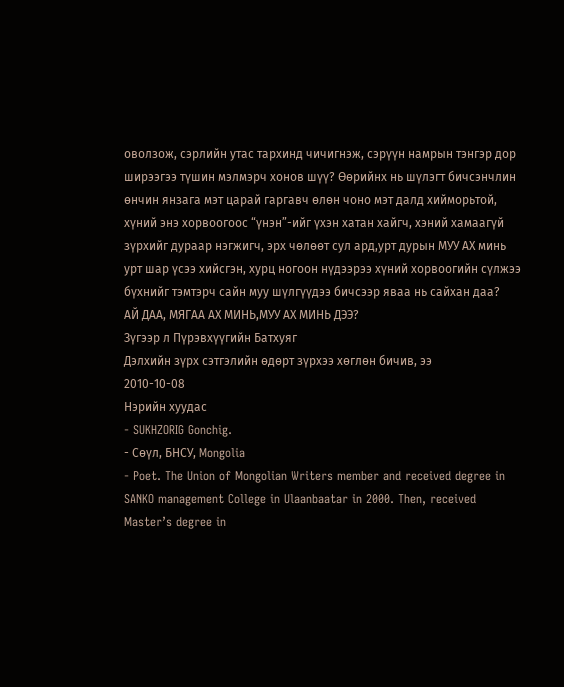оволзож, сэрлийн утас тархинд чичигнэж, сэрүүн намрын тэнгэр дор ширээгээ түшин мэлмэрч хонов шүү? Өөрийнх нь шүлэгт бичсэнчлин өнчин янзага мэт царай гаргавч өлөн чоно мэт далд хийморьтой, хүний энэ хорвоогоос “үнэн”-ийг үхэн хатан хайгч, хэний хамаагүй зүрхийг дураар нэгжигч, эрх чөлөөт сул ард,урт дурын МУУ АХ минь урт шар үсээ хийсгэн, хурц ногоон нүдээрээ хүний хорвоогийн сүлжээ бүхнийг тэмтэрч сайн муу шүлгүүдээ бичсээр яваа нь сайхан даа?
АЙ ДАА, МЯГАА АХ МИНЬ,МУУ АХ МИНЬ ДЭЭ?
Зүгээр л Пүрэвхүүгийн Батхуяг
Дэлхийн зүрх сэтгэлийн өдөрт зүрхээ хөглөн бичив, ээ
2010-10-08
Нэрийн хуудас
- SUKHZORIG Gonchig.
- Сөүл, БНСУ, Mongolia
- Poet. The Union of Mongolian Writers member and received degree in SANKO management College in Ulaanbaatar in 2000. Then, received Master’s degree in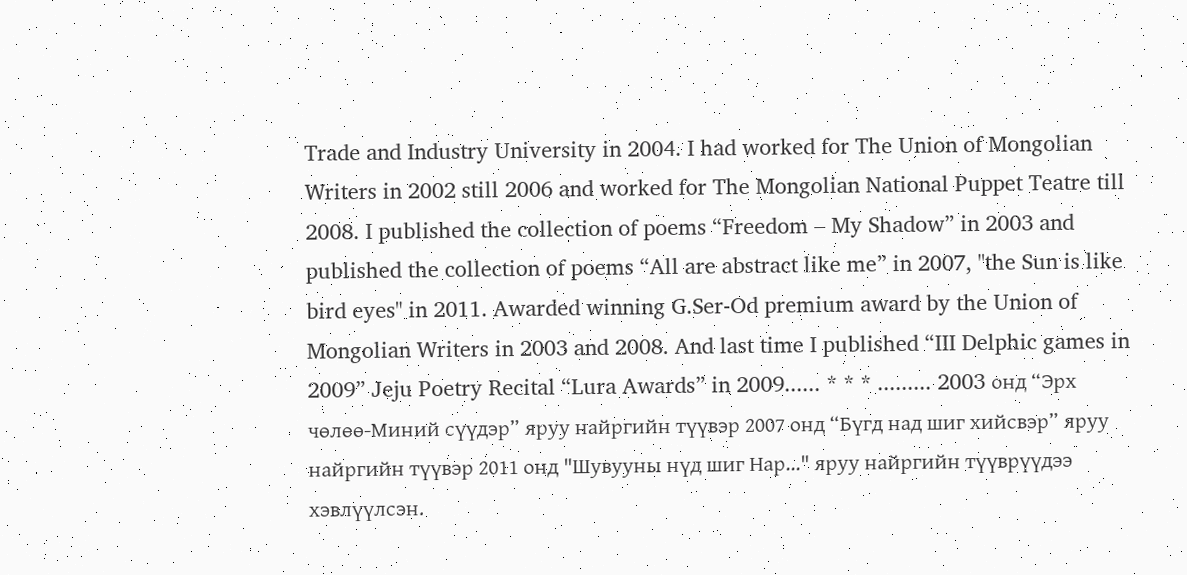Trade and Industry University in 2004. I had worked for The Union of Mongolian Writers in 2002 still 2006 and worked for The Mongolian National Puppet Teatre till 2008. I published the collection of poems “Freedom – My Shadow” in 2003 and published the collection of poems “All are abstract like me” in 2007, "the Sun is like bird eyes" in 2011. Awarded winning G.Ser-Od premium award by the Union of Mongolian Writers in 2003 and 2008. And last time I published “III Delphic games in 2009” Jeju Poetry Recital “Lura Awards” in 2009...... * * * ......... 2003 онд “Эрх чөлөө-Миний сүүдэр” яруу найргийн түүвэр 2007 онд “Бүгд над шиг хийсвэр” яруу найргийн түүвэр 2011 онд "Шувууны нүд шиг Нар..." яруу найргийн түүврүүдээ хэвлүүлсэн.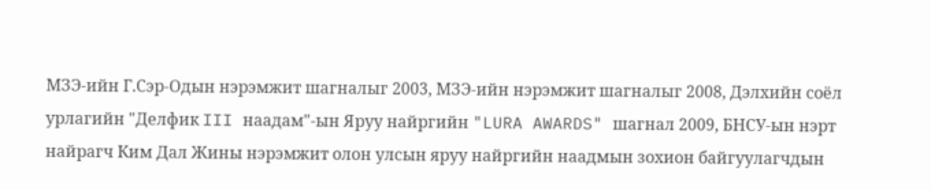МЗЭ-ийн Г.Сэр-Одын нэрэмжит шагналыг 2003, МЗЭ-ийн нэрэмжит шагналыг 2008, Дэлхийн соёл урлагийн "Делфик III наадам"-ын Яруу найргийн "LURA AWARDS" шагнал 2009, БНСУ-ын нэрт найрагч Ким Дал Жины нэрэмжит олон улсын яруу найргийн наадмын зохион байгуулагчдын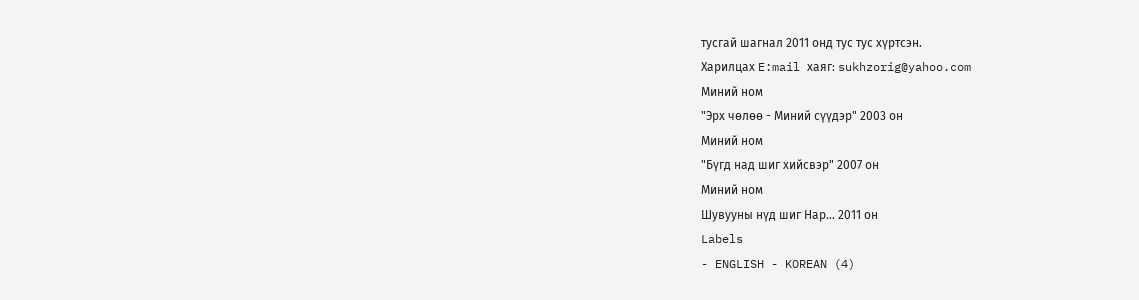тусгай шагнал 2011 онд тус тус хүртсэн.
Харилцах E:mail хаяг: sukhzorig@yahoo.com
Миний ном
"Эрх чөлөө - Миний сүүдэр" 2003 он
Миний ном
"Бүгд над шиг хийсвэр" 2007 он
Миний ном
Шувууны нүд шиг Нар... 2011 он
Labels
- ENGLISH - KOREAN (4)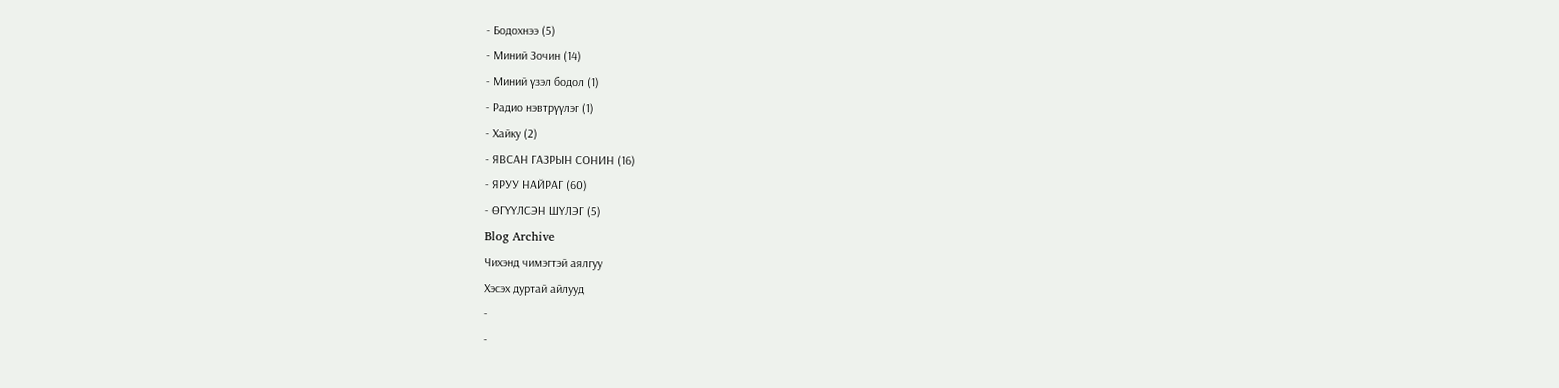- Бодохнээ (5)
- Миний Зочин (14)
- Миний үзэл бодол (1)
- Радио нэвтрүүлэг (1)
- Хайку (2)
- ЯВСАН ГАЗРЫН СОНИН (16)
- ЯРУУ НАЙРАГ (60)
- ӨГҮҮЛСЭН ШҮЛЭГ (5)
Blog Archive
Чихэнд чимэгтэй аялгуу
Хэсэх дуртай айлууд
-
-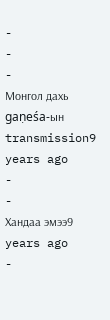-
-
-
Монгол дахь gaṇeśa-ын transmission9 years ago
-
-
Хандаа эмээ9 years ago
-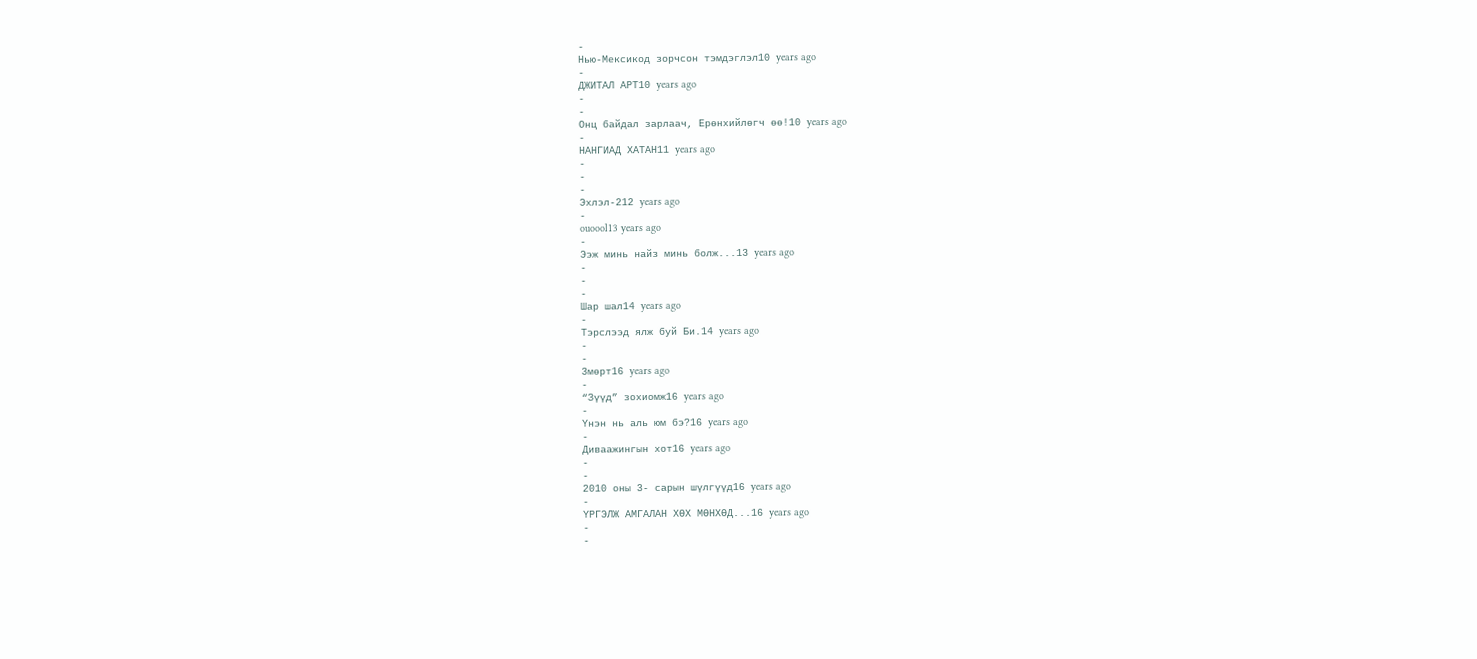-
Нью-Мексикод зорчсон тэмдэглэл10 years ago
-
ДЖИТАЛ АРТ10 years ago
-
-
Онц байдал зарлаач, Ерөнхийлөгч өө!10 years ago
-
НАНГИАД ХАТАН11 years ago
-
-
-
Эхлэл-212 years ago
-
ouoool13 years ago
-
Ээж минь найз минь болж...13 years ago
-
-
-
Шар шал14 years ago
-
Тэрслээд ялж буй Би.14 years ago
-
-
3мөрт16 years ago
-
“Зүүд” зохиомж16 years ago
-
Үнэн нь аль юм бэ?16 years ago
-
Диваажингын хот16 years ago
-
-
2010 оны 3- сарын шүлгүүд16 years ago
-
ҮРГЭЛЖ АМГАЛАН ХӨХ МӨНХӨД...16 years ago
-
-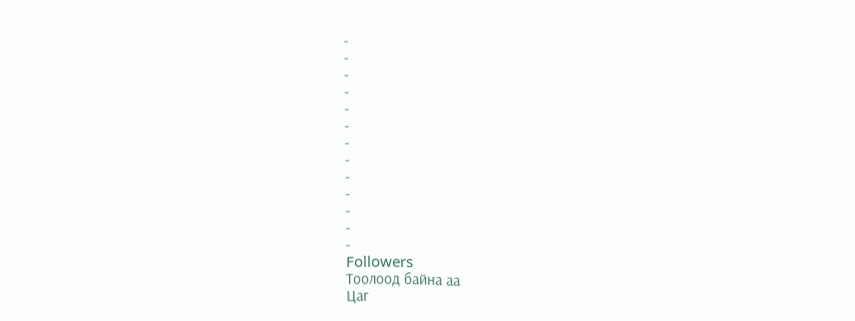-
-
-
-
-
-
-
-
-
-
-
-
-
Followers
Тоолоод байна аа
Цаг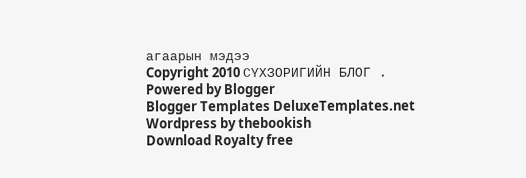агаарын мэдээ
Copyright 2010 СҮХЗОРИГИЙН БЛОГ . Powered by Blogger
Blogger Templates DeluxeTemplates.net Wordpress by thebookish
Download Royalty free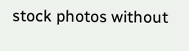stock photos without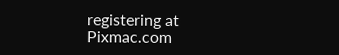registering at Pixmac.com